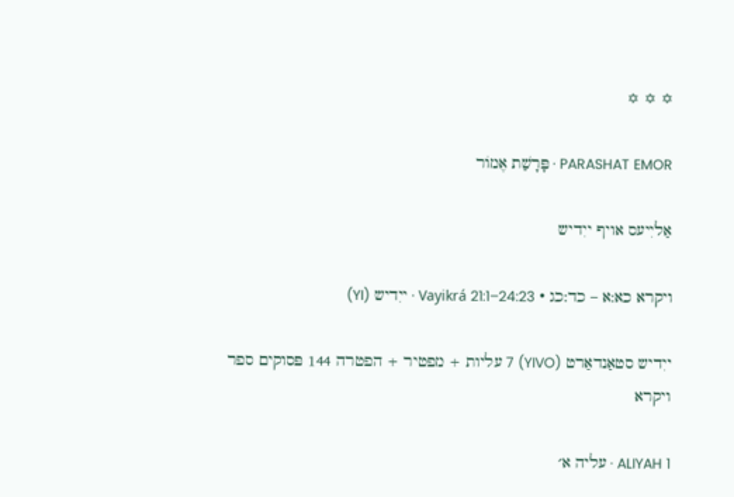✡ ✡ ✡

PARASHAT EMOR · פָּרָשַׁת אֶמוֹר

אַליִיעס אויף ייִדיש

ויקרא כא:א – כד:כג · Vayikrá 21:1–24:23 · ייִדיש (YI)

ייִדיש סטאַנדאַרט (YIVO) 7 עליות + מפטיר + הפטרה 144 פּסוקים ספר ויקרא

ALIYAH 1 · עליה א׳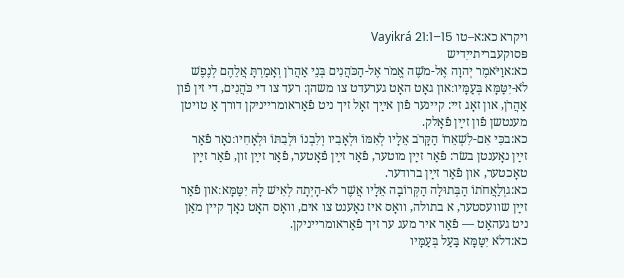ויקרא כא:א–טו Vayikrá 21:1–15
פּסוקעבריתייִדיש
כא:אוַיֹּאמֶר יְהוָה אֶל-מֹשֶׁה אֱמֹר אֶל-הַכֹּהֲנִים בְּנֵי אַהֲרֹן וְאָמַרְתָּ אֲלֵהֶם לְנֶפֶשׁ לֹא-יִטַּמָּא בְּעַמָּיו׃און גאָט האָט גערעדט צו משהן: רעד צו די כֹּהֲנִים, די זין פֿון אַהֲרֹן, און זאָג זיי: קיינער פֿון אײַך זאָל זיך ניט פֿאַראומרייניקן דורך אַ טויטן מענטשן פֿון זײַן פֿאָלק.
כא:בכִּי אִם-לִשְׁאֵרוֹ הַקָּרֹב אֵלָיו לְאִמּוֹ וּלְאָבִיו וְלִבְנוֹ וּלְבִתּוֹ וּלְאָחִיו׃נאָר פֿאַר זײַן נאָענטן בשׂר: פֿאַר זײַן מוטער, פֿאַר זײַן פֿאָטער, פֿאַר זײַן זון, פֿאַר זײַן טאָכטער, און פֿאַר זײַן ברודער.
כא:גוְלַאֲחֹתוֹ הַבְּתוּלָה הַקְּרוֹבָה אֵלָיו אֲשֶׁר לֹא-הָיְתָה לְאִישׁ לָהּ יִטַּמָּא׃און פֿאַר זײַן שוועסטער, א בתולה, וואָס איז נאָענט צו אים, וואָס האָט נאָך קיין מאַן ניט געהאַט — פֿאַר איר מעג ער זיך פֿאַראומרייניקן.
כא:דלֹא יִטַּמָּא בַּעַל בְּעַמָּיו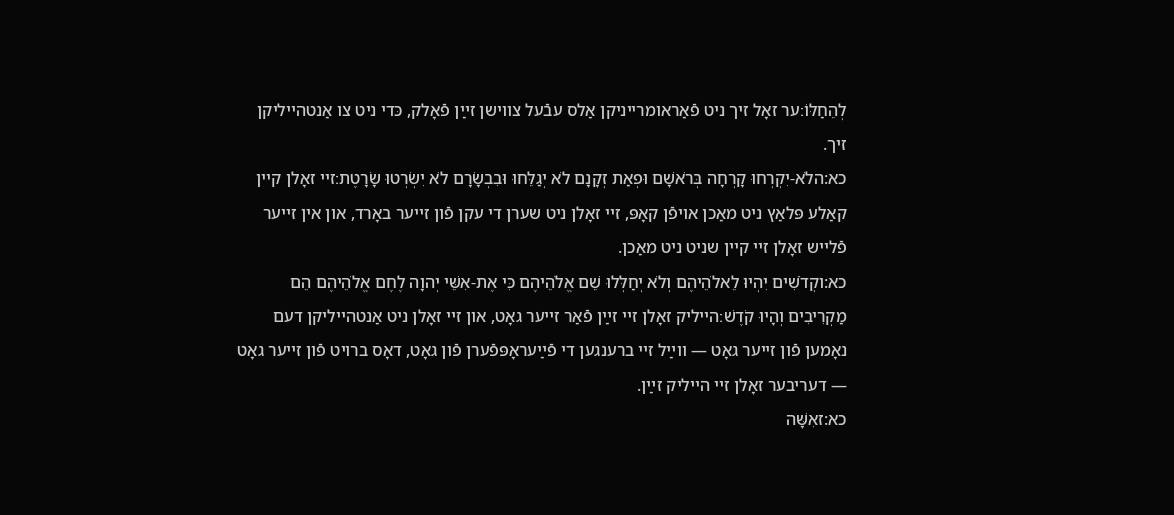לְהֵחַלּוֹ׃ער זאָל זיך ניט פֿאַראומרייניקן אַלס עבֿעל צווישן זײַן פֿאָלק, כּדי ניט צו אַנטהייליקן זיך.
כא:הלֹא-יִקְרְחוּ קָרְחָה בְּרֹאשָׁם וּפְאַת זְקָנָם לֹא יְגַלֵּחוּ וּבִבְשָׂרָם לֹא יִשְׂרְטוּ שָׂרָטֶת׃זיי זאָלן קיין קאַלע פּלאַץ ניט מאַכן אויפֿן קאָפּ, זיי זאָלן ניט שערן די עקן פֿון זייער באָרד, און אין זייער פֿלייש זאָלן זיי קיין שניט ניט מאַכן.
כא:וקְדֹשִׁים יִהְיוּ לֵאלֹהֵיהֶם וְלֹא יְחַלְּלוּ שֵׁם אֱלֹהֵיהֶם כִּי אֶת-אִשֵּׁי יְהוָה לֶחֶם אֱלֹהֵיהֶם הֵם מַקְרִיבִים וְהָיוּ קֹדֶשׁ׃הייליק זאָלן זיי זײַן פֿאַר זייער גאָט, און זיי זאָלן ניט אַנטהייליקן דעם נאָמען פֿון זייער גאָט — ווײַל זיי ברענגען די פֿײַעראָפּפֿערן פֿון גאָט, דאָס ברויט פֿון זייער גאָט — דעריבער זאָלן זיי הייליק זײַן.
כא:זאִשָּׁה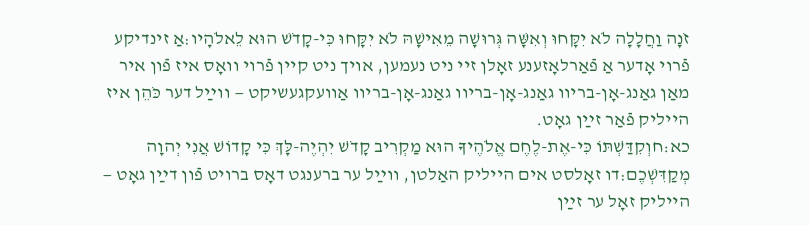זֹנָה וַחֲלָלָה לֹא יִקָּחוּ וְאִשָּׁה גְּרוּשָׁה מֵאִישָׁהּ לֹא יִקָּחוּ כִּי-קָדֹשׁ הוּא לֵאלֹהָיו׃אַ זינדיקע פֿרוי אָדער אַ פֿאַרלאָזענע זאָלן זיי ניט נעמען, אויך ניט קיין פֿרוי וואָס איז פֿון איר מאַן גאַנג-אָן-בריוו גאַנג-אָן-בריוו גאַנג-אָן-בריוו אַוועקגעשיקט — ווײַל דער כֹּהֵן איז הייליק פֿאַר זײַן גאָט.
כא:חוְקִדַּשְׁתּוֹ כִּי-אֶת-לֶחֶם אֱלֹהֶיךָ הוּא מַקְרִיב קָדֹשׁ יִהְיֶה-לָּךְ כִּי קָדוֹשׁ אֲנִי יְהוָה מְקַדִּשְׁכֶם׃דו זאָלסט אים הייליק האַלטן, ווײַל ער ברענגט דאָס ברויט פֿון דײַן גאָט — הייליק זאָל ער זײַן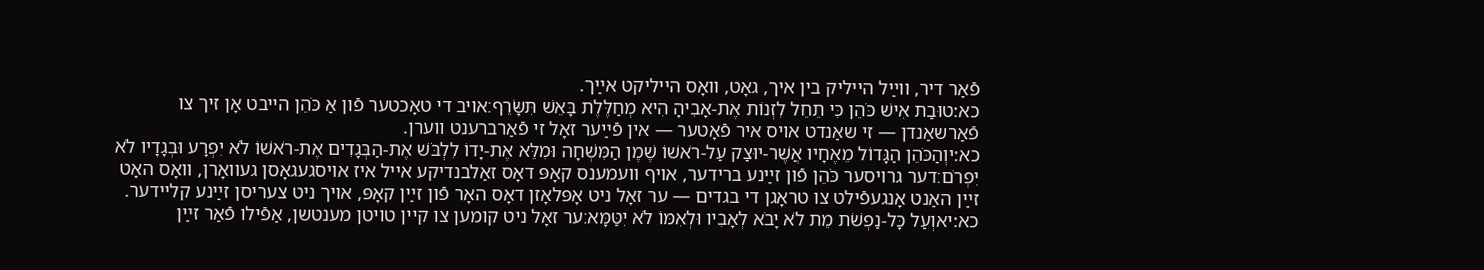פֿאַר דיר, ווײַל הייליק בין איך, גאָט, וואָס הייליקט אײַך.
כא:טוּבַת אִישׁ כֹּהֵן כִּי תֵחֵל לִזְנוֹת אֶת-אָבִיהָ הִיא מְחַלֶּלֶת בָּאֵשׁ תִּשָּׂרֵף׃אויב די טאָכטער פֿון אַ כֹּהֵן הייבט אָן זיך צו פֿאַרשאַנדן — זי שאַנדט אויס איר פֿאָטער — אין פֿײַער זאָל זי פֿאַרברענט ווערן.
כא:יוְהַכֹּהֵן הַגָּדוֹל מֵאֶחָיו אֲשֶׁר-יוּצַק עַל-רֹאשׁוֹ שֶׁמֶן הַמִּשְׁחָה וּמִלֵּא אֶת-יָדוֹ לִלְבֹּשׁ אֶת-הַבְּגָדִים אֶת-רֹאשׁוֹ לֹא יִפְרָע וּבְגָדָיו לֹא יִפְרֹם׃דער גרויסער כֹּהֵן פֿון זײַנע ברידער, אויף וועמענס קאָפּ דאָס זאַלבנדיקע אייל איז אויסגעגאָסן געוואָרן, וואָס האָט זײַן האַנט אָנגעפֿילט צו טראָגן די בגדים — ער זאָל ניט אָפּלאָזן דאָס האָר פֿון זײַן קאָפּ, אויך ניט צעריסן זײַנע קליידער.
כא:יאוְעַל כָּל-נַפְשֹׁת מֵת לֹא יָבֹא לְאָבִיו וּלְאִמּוֹ לֹא יִטַּמָּא׃ער זאָל ניט קומען צו קיין טויטן מענטשן, אַפֿילו פֿאַר זײַן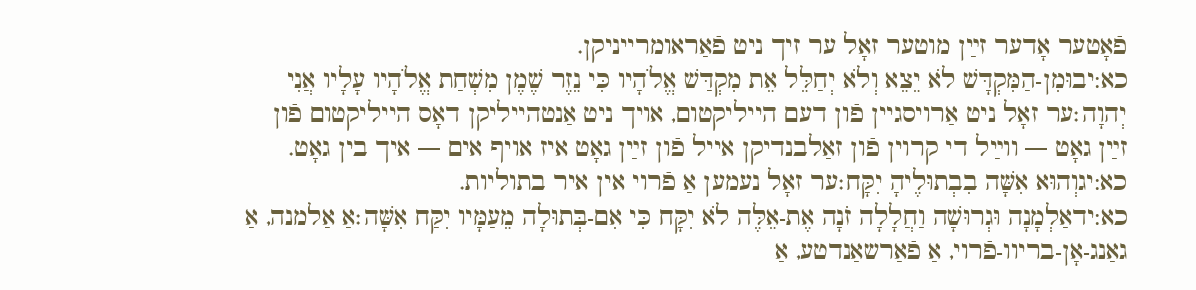פֿאָטער אָדער זײַן מוטער זאָל ער זיך ניט פֿאַראומרייניקן.
כא:יבוּמִן-הַמִּקְדָּשׁ לֹא יֵצֵא וְלֹא יְחַלֵּל אֵת מִקְדַּשׁ אֱלֹהָיו כִּי נֵזֶר שֶׁמֶן מִשְׁחַת אֱלֹהָיו עָלָיו אֲנִי יְהוָה׃ער זאָל ניט אַרויסגיין פֿון דעם הייליקטום, אויך ניט אַנטהייליקן דאָס הייליקטום פֿון זײַן גאָט — ווײַל די קרוין פֿון זאַלבנדיקן אייל פֿון זײַן גאָט איז אויף אים — איך בין גאָט.
כא:יגוְהוּא אִשָּׁה בִבְתוּלֶיהָ יִקָּח׃ער זאָל נעמען אַ פֿרוי אין איר בתוליות.
כא:ידאַלְמָנָה וּגְרוּשָׁה וַחֲלָלָה זֹנָה אֶת-אֵלֶּה לֹא יִקָּח כִּי אִם-בְּתוּלָה מֵעַמָּיו יִקַּח אִשָּׁה׃אַ אַלמנה, אַ גאַנג-אָן-בריוו-פֿרוי, אַ פֿאַרשאַנדטע, אַ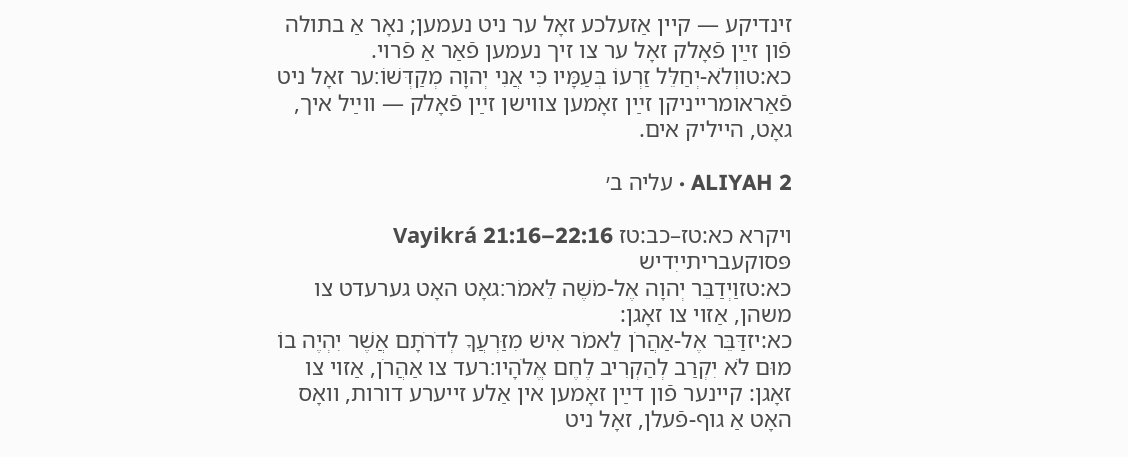זינדיקע — קיין אַזעלכע זאָל ער ניט נעמען; נאָר אַ בתולה פֿון זײַן פֿאָלק זאָל ער צו זיך נעמען פֿאַר אַ פֿרוי.
כא:טווְלֹא-יְחַלֵּל זַרְעוֹ בְּעַמָּיו כִּי אֲנִי יְהוָה מְקַדְּשׁוֹ׃ער זאָל ניט פֿאַראומרייניקן זײַן זאָמען צווישן זײַן פֿאָלק — ווײַל איך, גאָט, הייליק אים.

ALIYAH 2 · עליה ב׳

ויקרא כא:טז–כב:טז Vayikrá 21:16–22:16
פּסוקעבריתייִדיש
כא:טזוַיְדַבֵּר יְהוָה אֶל-מֹשֶׁה לֵּאמֹר׃גאָט האָט גערעדט צו משהן, אַזוי צו זאָגן:
כא:יזדַּבֵּר אֶל-אַהֲרֹן לֵאמֹר אִישׁ מִזַּרְעֲךָ לְדֹרֹתָם אֲשֶׁר יִהְיֶה בוֹ מוּם לֹא יִקְרַב לְהַקְרִיב לֶחֶם אֱלֹהָיו׃רעד צו אַהֲרֹן, אַזוי צו זאָגן: קיינער פֿון דײַן זאָמען אין אַלע זייערע דורות, וואָס האָט אַ גוף-פֿעלן, זאָל ניט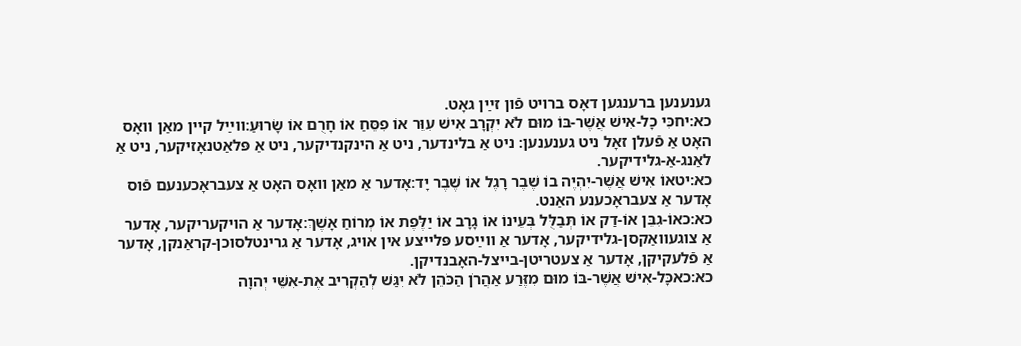גענענען ברענגען דאָס ברויט פֿון זײַן גאָט.
כא:יחכִּי כָל-אִישׁ אֲשֶׁר-בּוֹ מוּם לֹא יִקְרָב אִישׁ עִוֵּר אוֹ פִסֵּחַ אוֹ חָרֻם אוֹ שָׂרוּעַ׃ווײַל קיין מאַן וואָס האָט אַ פֿעלן זאָל ניט גענענען: ניט אַ בלינדער, ניט אַ הינקנדיקער, ניט אַ פּלאַטנאָזיקער, ניט אַ לאַנג-אַ-גלידיקער.
כא:יטאוֹ אִישׁ אֲשֶׁר-יִהְיֶה בוֹ שֶׁבֶר רָגֶל אוֹ שֶׁבֶר יָד׃אָדער אַ מאַן וואָס האָט אַ צעבראָכענעם פֿוס אָדער אַ צעבראָכענע האַנט.
כא:כאוֹ-גִבֵּן אוֹ-דַק אוֹ תְּבַלֻּל בְּעֵינוֹ אוֹ גָרָב אוֹ יַלֶּפֶת אוֹ מְרוֹחַ אָשֶׁךְ׃אָדער אַ הויקעריקער, אָדער אַ צוגעוואַקסן-גלידיקער, אָדער אַ ווײַסע פּלייצע אין אויג, אָדער אַ גרינטלסוכן-קראַנקן, אָדער אַ פֿלעקיקן, אָדער אַ צעטריטן-בייצל-האָבנדיקן.
כא:כאכָּל-אִישׁ אֲשֶׁר-בּוֹ מוּם מִזֶּרַע אַהֲרֹן הַכֹּהֵן לֹא יִגַּשׁ לְהַקְרִיב אֶת-אִשֵּׁי יְהוָה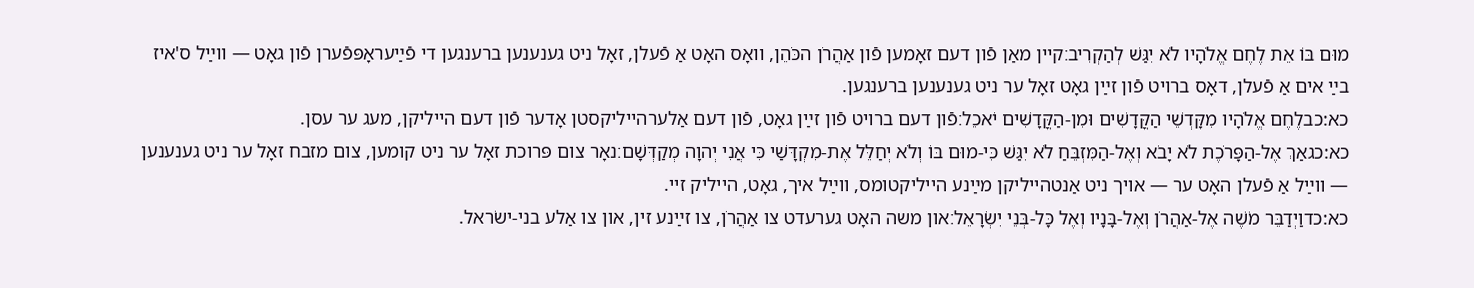מוּם בּוֹ אֵת לֶחֶם אֱלֹהָיו לֹא יִגַּשׁ לְהַקְרִיב׃קיין מאַן פֿון דעם זאָמען פֿון אַהֲרֹן הכֹּהֵן, וואָס האָט אַ פֿעלן, זאָל ניט גענענען ברענגען די פֿײַעראָפּפֿערן פֿון גאָט — ווײַל ס'איז בײַ אים אַ פֿעלן, דאָס ברויט פֿון זײַן גאָט זאָל ער ניט גענענען ברענגען.
כא:כבלֶחֶם אֱלֹהָיו מִקָּדְשֵׁי הַקֳּדָשִׁים וּמִן-הַקֳּדָשִׁים יֹאכֵל׃פֿון דעם ברויט פֿון זײַן גאָט, פֿון דעם אַלערהייליקסטן אָדער פֿון דעם הייליקן, מעג ער עסן.
כא:כגאַךְ אֶל-הַפָּרֹכֶת לֹא יָבֹא וְאֶל-הַמִּזְבֵּחַ לֹא יִגַּשׁ כִּי-מוּם בּוֹ וְלֹא יְחַלֵּל אֶת-מִקְדָּשַׁי כִּי אֲנִי יְהוָה מְקַדְּשָׁם׃נאָר צום פּרוכת זאָל ער ניט קומען, צום מזבח זאָל ער ניט גענענען — ווײַל אַ פֿעלן האָט ער — אויך ניט אַנטהייליקן מײַנע הייליקטומס, ווײַל איך, גאָט, הייליק זיי.
כא:כדוַיְדַבֵּר מֹשֶׁה אֶל-אַהֲרֹן וְאֶל-בָּנָיו וְאֶל כָּל-בְּנֵי יִשְׂרָאֵל׃און משה האָט גערעדט צו אַהֲרֹן, צו זײַנע זין, און צו אַלע בני-ישׂראל.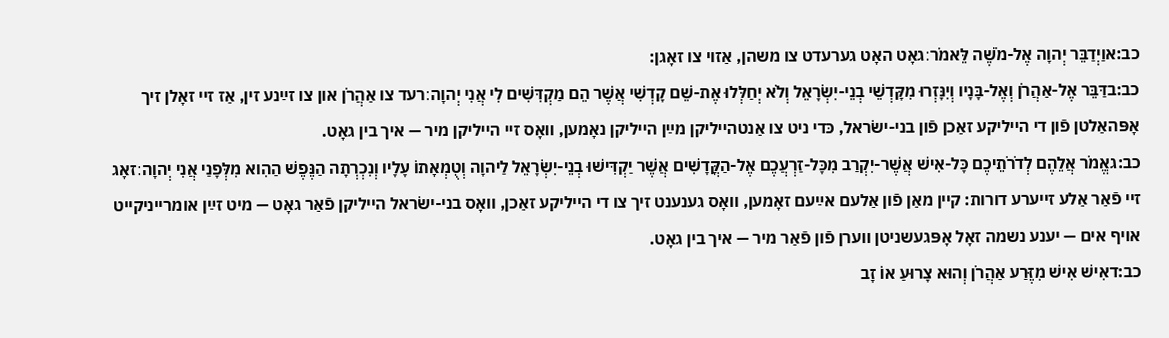כב:אוַיְדַבֵּר יְהוָה אֶל-מֹשֶׁה לֵּאמֹר׃גאָט האָט גערעדט צו משהן, אַזוי צו זאָגן:
כב:בדַּבֵּר אֶל-אַהֲרֹן וְאֶל-בָּנָיו וְיִנָּזְרוּ מִקָּדְשֵׁי בְנֵי-יִשְׂרָאֵל וְלֹא יְחַלְּלוּ אֶת-שֵׁם קָדְשִׁי אֲשֶׁר הֵם מַקְדִּשִׁים לִי אֲנִי יְהוָה׃רעד צו אַהֲרֹן און צו זײַנע זין, אַז זיי זאָלן זיך אָפּהאַלטן פֿון די הייליקע זאַכן פֿון בני-ישׂראל, כּדי ניט צו אַנטהייליקן מײַן הייליקן נאָמען, וואָס זיי הייליקן מיר — איך בין גאָט.
כב:גאֱמֹר אֲלֵהֶם לְדֹרֹתֵיכֶם כָּל-אִישׁ אֲשֶׁר-יִקְרַב מִכָּל-זַרְעֲכֶם אֶל-הַקֳּדָשִׁים אֲשֶׁר יַקְדִּישׁוּ בְנֵי-יִשְׂרָאֵל לַיהוָה וְטֻמְאָתוֹ עָלָיו וְנִכְרְתָה הַנֶּפֶשׁ הַהִוא מִלְּפָנַי אֲנִי יְהוָה׃זאָג זיי פֿאַר אַלע זייערע דורות: קיין מאַן פֿון אַלעם אײַעם זאָמען, וואָס גענענט זיך צו די הייליקע זאַכן, וואָס בני-ישׂראל הייליקן פֿאַר גאָט — מיט זײַן אומרייניקייט אויף אים — יענע נשמה זאָל אָפּגעשניטן ווערן פֿון פֿאַר מיר — איך בין גאָט.
כב:דאִישׁ אִישׁ מִזֶּרַע אַהֲרֹן וְהוּא צָרוּעַ אוֹ זָב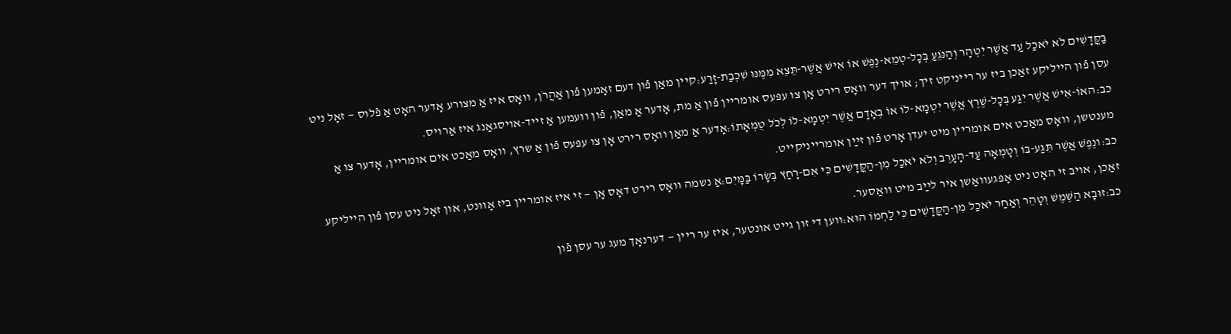בַּקֳּדָשִׁים לֹא יֹאכַל עַד אֲשֶׁר יִטְהָר וְהַנֹּגֵעַ בְּכָל-טְמֵא-נֶפֶשׁ אוֹ אִישׁ אֲשֶׁר-תֵּצֵא מִמֶּנּוּ שִׁכְבַת-זָרַע׃קיין מאַן פֿון דעם זאָמען פֿון אַהֲרֹן, וואָס איז אַ מצורע אָדער האָט אַ פֿלוס — זאָל ניט עסן פֿון הייליקע זאַכן ביז ער רייניקט זיך; אויך דער וואָס רירט אָן צו עפּעס אומריין פֿון אַ מת, אָדער אַ מאַן, פֿון וועמען אַ זייד-אויסגאַנג איז אַרויס.
כב:האוֹ-אִישׁ אֲשֶׁר יִגַּע בְּכָל-שֶׁרֶץ אֲשֶׁר יִטְמָא-לוֹ אוֹ בְאָדָם אֲשֶׁר יִטְמָא-לוֹ לְכֹל טֻמְאָתוֹ׃אָדער אַ מאַן וואָס רירט אָן צו עפּעס פֿון אַ שרץ, וואָס מאַכט אים אומריין, אָדער צו אַ מענטשן, וואָס מאַכט אים אומריין מיט יעדן אָרט פֿון זײַן אומרייניקייט.
כב:ונֶפֶשׁ אֲשֶׁר תִּגַּע-בּוֹ וְטָמְאָה עַד-הָעָרֶב וְלֹא יֹאכַל מִן-הַקֳּדָשִׁים כִּי אִם-רָחַץ בְּשָׂרוֹ בַּמָּיִם׃אַ נשמה וואָס רירט דאָס אָן — זי איז אומריין ביז אָוונט, און זאָל ניט עסן פֿון הייליקע זאַכן, אויב זי האָט ניט אָפּגעוואַשן איר לײַב מיט וואַסער.
כב:זוּבָא הַשֶּׁמֶשׁ וְטָהֵר וְאַחַר יֹאכַל מִן-הַקֳּדָשִׁים כִּי לַחְמוֹ הוּא׃ווען די זון גייט אונטער, איז ער ריין — דערנאָך מעג ער עסן פֿון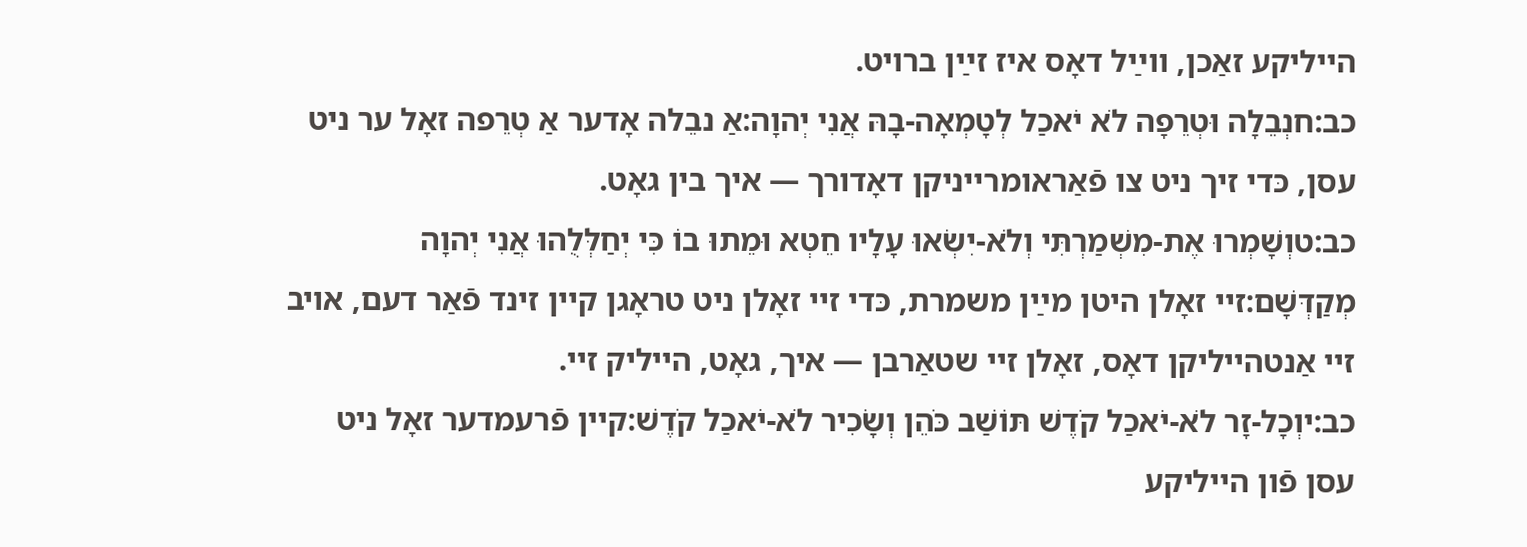הייליקע זאַכן, ווײַל דאָס איז זײַן ברויט.
כב:חנְבֵלָה וּטְרֵפָה לֹא יֹאכַל לְטָמְאָה-בָהּ אֲנִי יְהוָה׃אַ נבֵלה אָדער אַ טְרֵפה זאָל ער ניט עסן, כּדי זיך ניט צו פֿאַראומרייניקן דאָדורך — איך בין גאָט.
כב:טוְשָׁמְרוּ אֶת-מִשְׁמַרְתִּי וְלֹא-יִשְׂאוּ עָלָיו חֵטְא וּמֵתוּ בוֹ כִּי יְחַלְּלֻהוּ אֲנִי יְהוָה מְקַדְּשָׁם׃זיי זאָלן היטן מײַן משמרת, כּדי זיי זאָלן ניט טראָגן קיין זינד פֿאַר דעם, אויב זיי אַנטהייליקן דאָס, זאָלן זיי שטאַרבן — איך, גאָט, הייליק זיי.
כב:יוְכָל-זָר לֹא-יֹאכַל קֹדֶשׁ תּוֹשַׁב כֹּהֵן וְשָׂכִיר לֹא-יֹאכַל קֹדֶשׁ׃קיין פֿרעמדער זאָל ניט עסן פֿון הייליקע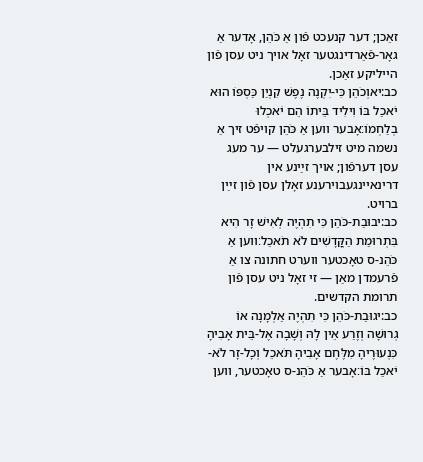זאַכן; דער קנעכט פֿון אַ כֹּהֵן, אָדער אַ גאָר-פֿאַרדינגטער זאָל אויך ניט עסן פֿון הייליקע זאַכן.
כב:יאוְכֹהֵן כִּי-יִקְנֶה נֶפֶשׁ קִנְיַן כַּסְפּוֹ הוּא יֹאכַל בּוֹ וִילִיד בֵּיתוֹ הֵם יֹאכְלוּ בְלַחְמוֹ׃אָבער ווען אַ כֹּהֵן קויפֿט זיך אַ נשמה מיט זילבערגעלט — ער מעג עסן דערפֿון; אויך זײַנע אין דרינאיינגעבוירענע זאָלן עסן פֿון זײַן ברויט.
כב:יבוּבַת-כֹּהֵן כִּי תִהְיֶה לְאִישׁ זָר הִיא בִּתְרוּמַת הַקֳּדָשִׁים לֹא תֹאכֵל׃ווען אַ כֹּהֵנ-ס טאָכטער ווערט חתונה צו אַ פֿרעמדן מאַן — זי זאָל ניט עסן פֿון תרומת הקדשים.
כב:יגוּבַת-כֹּהֵן כִּי תִהְיֶה אַלְמָנָה אוֹ גְרוּשָׁה וְזֶרַע אֵין לָהּ וְשָׁבָה אֶל-בֵּית אָבִיהָ כִּנְעוּרֶיהָ מִלֶּחֶם אָבִיהָ תֹּאכֵל וְכָל-זָר לֹא-יֹאכַל בּוֹ׃אָבער אַ כֹּהֵנ-ס טאָכטער, ווען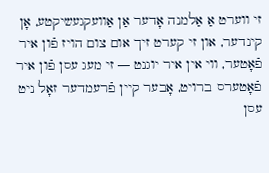זי ווערט אַ אַלמנה אָדער אַן אַוועקגעשיקטע, אָן קינדער, און זי קערט זיך אום צום הויז פֿון איר פֿאָטער, ווי אין איר יוגנט — זי מעג עסן פֿון איר פֿאָטערס ברויט, אָבער קיין פֿרעמדער זאָל ניט עסן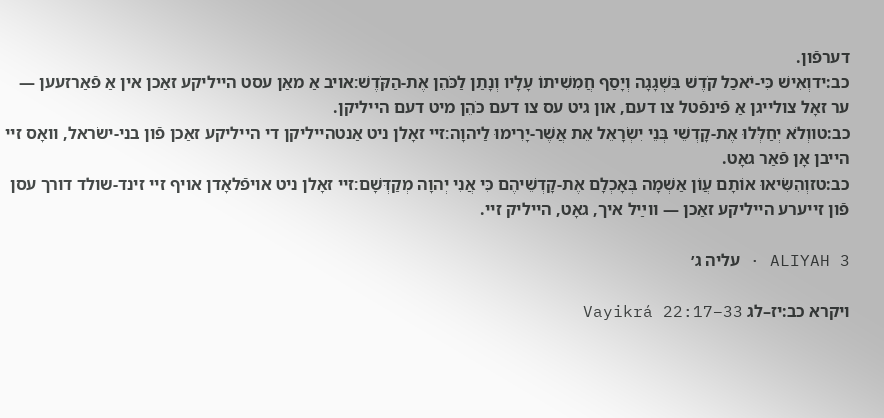דערפֿון.
כב:ידוְאִישׁ כִּי-יֹאכַל קֹדֶשׁ בִּשְׁגָגָה וְיָסַף חֲמִשִׁיתוֹ עָלָיו וְנָתַן לַכֹּהֵן אֶת-הַקֹּדֶשׁ׃אויב אַ מאַן עסט הייליקע זאַכן אין אַ פֿאַרזעען — ער זאָל צולייגן אַ פֿינפֿטל צו דעם, און גיט עס צו דעם כֹּהֵן מיט דעם הייליקן.
כב:טווְלֹא יְחַלְּלוּ אֶת-קָדְשֵׁי בְּנֵי יִשְׂרָאֵל אֵת אֲשֶׁר-יָרִימוּ לַיהוָה׃זיי זאָלן ניט אַנטהייליקן די הייליקע זאַכן פֿון בני-ישׂראל, וואָס זיי הייבן אָן פֿאַר גאָט.
כב:טזוְהִשִּׂיאוּ אוֹתָם עֲוֺן אַשְׁמָה בְּאָכְלָם אֶת-קָדְשֵׁיהֶם כִּי אֲנִי יְהוָה מְקַדְּשָׁם׃זיי זאָלן ניט אויפֿלאָדן אויף זיי זינד-שולד דורך עסן פֿון זייערע הייליקע זאַכן — ווײַל איך, גאָט, הייליק זיי.

ALIYAH 3 · עליה ג׳

ויקרא כב:יז–לג Vayikrá 22:17–33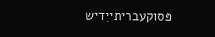פּסוקעבריתייִדיש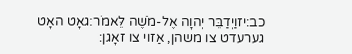כב:יזוַיְדַבֵּר יְהוָה אֶל-מֹשֶׁה לֵּאמֹר׃גאָט האָט גערעדט צו משהן, אַזוי צו זאָגן: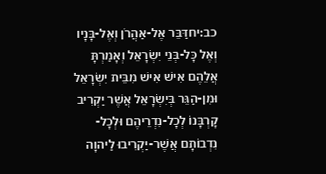כב:יחדַּבֵּר אֶל-אַהֲרֹן וְאֶל-בָּנָיו וְאֶל כָּל-בְּנֵי יִשְׂרָאֵל וְאָמַרְתָּ אֲלֵהֶם אִישׁ אִישׁ מִבֵּית יִשְׂרָאֵל וּמִן-הַגֵּר בְּיִשְׂרָאֵל אֲשֶׁר יַקְרִיב קָרְבָּנוֹ לְכָל-נִדְרֵיהֶם וּלְכָל-נִדְבוֹתָם אֲשֶׁר-יַקְרִיבוּ לַיהוָה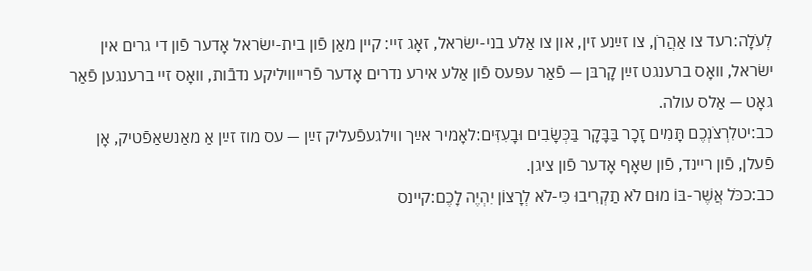לְעֹלָה׃רעד צו אַהֲרֹן, צו זײַנע זין, און צו אַלע בני-ישׂראל, זאָג זיי: קיין מאַן פֿון בית-ישׂראל אָדער פֿון די גרים אין ישׂראל, וואָס ברענגט זײַן קָרבּן — פֿאַר עפּעס פֿון אַלע אירע נדרים אָדער פֿרייוויליקע נדבֿות, וואָס זיי ברענגען פֿאַר גאָט — אַלס עולה.
כב:יטלִרְצֹנְכֶם תָּמִים זָכָר בַּבָּקָר בַּכְּשָׂבִים וּבָעִזִּים׃לאָמיר אײַך ווילגעפֿעליק זײַן — עס מוז זײַן אַ מאַנשאַפֿטיק, אָן פֿעלן, פֿון ריינד, פֿון שאָף אָדער פֿון ציגן.
כב:ככֹּל אֲשֶׁר-בּוֹ מוּם לֹא תַקְרִיבוּ כִּי-לֹא לְרָצוֹן יִהְיֶה לָכֶם׃קיינס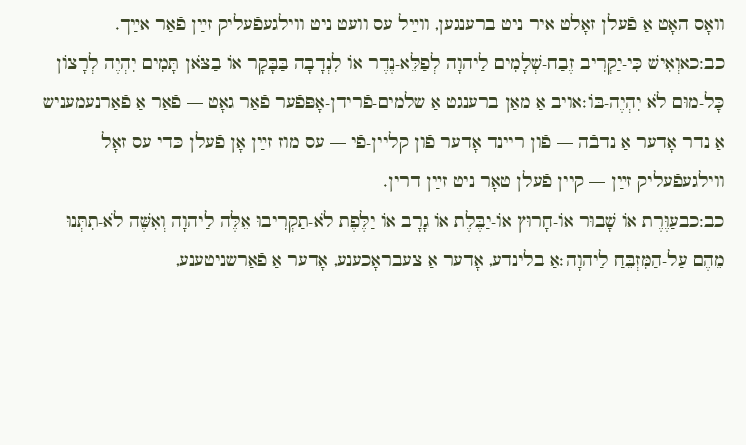וואָס האָט אַ פֿעלן זאָלט איר ניט ברענגען, ווײַל עס וועט ניט ווילגעפֿעליק זײַן פֿאַר אײַך.
כב:כאוְאִישׁ כִּי-יַקְרִיב זֶבַח-שְׁלָמִים לַיהוָה לְפַלֵּא-נֶדֶר אוֹ לִנְדָבָה בַּבָּקָר אוֹ בַצֹּאן תָּמִים יִהְיֶה לְרָצוֹן כָּל-מוּם לֹא יִהְיֶה-בּוֹ׃אויב אַ מאַן ברענגט אַ שלמים-פֿרידן-אָפּפֿער פֿאַר גאָט — פֿאַר אַ פֿאַרנעמעניש אַ נדר אָדער אַ נדבֿה — פֿון ריינד אָדער פֿון קליין-פֿי — עס מוז זײַן אָן פֿעלן כּדי עס זאָל ווילגעפֿעליק זײַן — קיין פֿעלן טאָר ניט זײַן דרין.
כב:כבעַוֶּרֶת אוֹ שָׁבוּר אוֹ-חָרוּץ אוֹ-יַבֶּלֶת אוֹ גָרָב אוֹ יַלֶּפֶת לֹא-תַקְרִיבוּ אֵלֶּה לַיהוָה וְאִשֶּׁה לֹא-תִתְּנוּ מֵהֶם עַל-הַמִּזְבֵּחַ לַיהוָה׃אַ בלינדע, אָדער אַ צעבראָכענע, אָדער אַ פֿאַרשניטענע,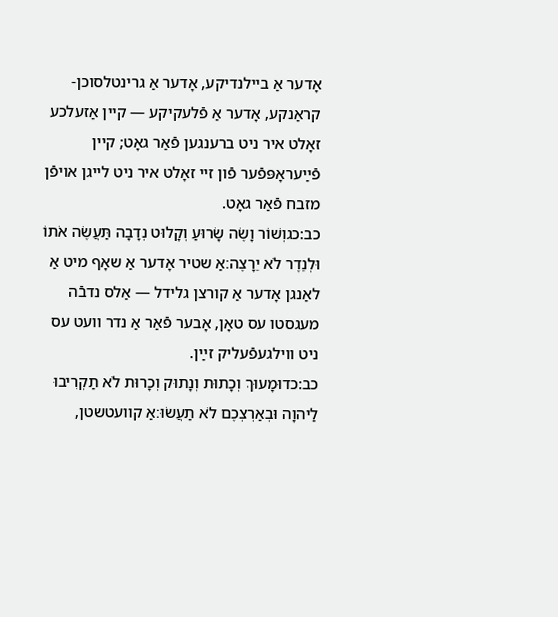אָדער אַ ביילנדיקע, אָדער אַ גרינטלסוכן-קראַנקע, אָדער אַ פֿלעקיקע — קיין אַזעלכע זאָלט איר ניט ברענגען פֿאַר גאָט; קיין פֿײַעראָפּפֿער פֿון זיי זאָלט איר ניט לייגן אויפֿן מזבח פֿאַר גאָט.
כב:כגוְשׁוֹר וָשֶׂה שָׂרוּעַ וְקָלוּט נְדָבָה תַּעֲשֶׂה אֹתוֹ וּלְנֵדֶר לֹא יֵרָצֶה׃אַ שטיר אָדער אַ שאָף מיט אַ לאַנגן אָדער אַ קורצן גלידל — אַלס נדבֿה מעגסטו עס טאָן, אָבער פֿאַר אַ נדר וועט עס ניט ווילגעפֿעליק זײַן.
כב:כדוּמָעוּךְ וְכָתוּת וְנָתוּק וְכָרוּת לֹא תַקְרִיבוּ לַיהוָה וּבְאַרְצְכֶם לֹא תַעֲשׂוּ׃אַ קוועטשטן,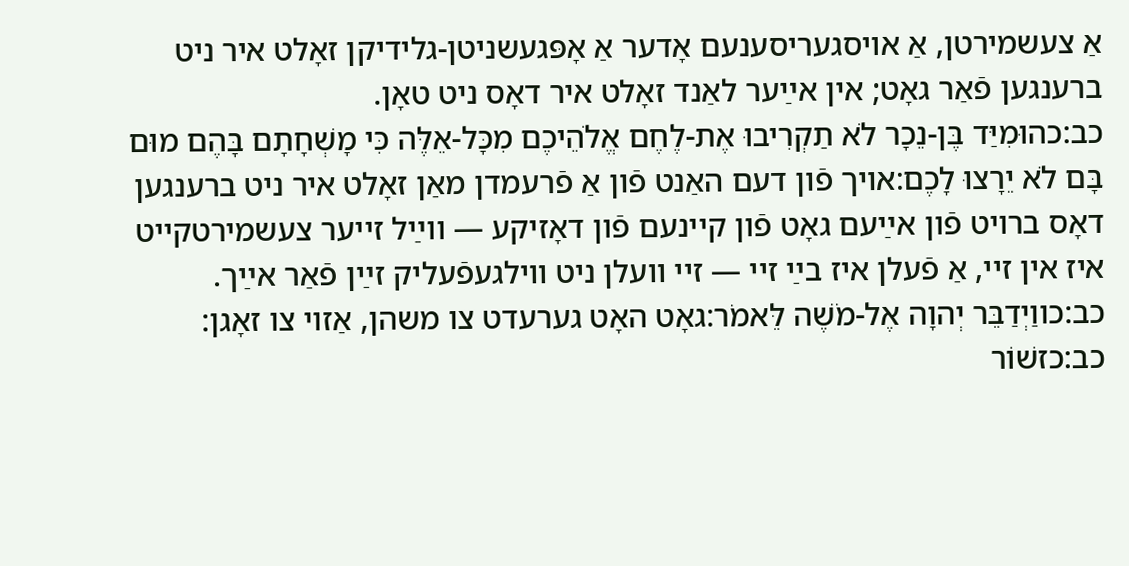אַ צעשמירטן, אַ אויסגעריסענעם אָדער אַ אָפּגעשניטן-גלידיקן זאָלט איר ניט ברענגען פֿאַר גאָט; אין אײַער לאַנד זאָלט איר דאָס ניט טאָן.
כב:כהוּמִיַּד בֶּן-נֵכָר לֹא תַקְרִיבוּ אֶת-לֶחֶם אֱלֹהֵיכֶם מִכָּל-אֵלֶּה כִּי מָשְׁחָתָם בָּהֶם מוּם בָּם לֹא יֵרָצוּ לָכֶם׃אויך פֿון דעם האַנט פֿון אַ פֿרעמדן מאַן זאָלט איר ניט ברענגען דאָס ברויט פֿון אײַעם גאָט פֿון קיינעם פֿון דאָזיקע — ווײַל זייער צעשמירטקייט איז אין זיי, אַ פֿעלן איז בײַ זיי — זיי וועלן ניט ווילגעפֿעליק זײַן פֿאַר אײַך.
כב:כווַיְדַבֵּר יְהוָה אֶל-מֹשֶׁה לֵּאמֹר׃גאָט האָט גערעדט צו משהן, אַזוי צו זאָגן:
כב:כזשׁוֹר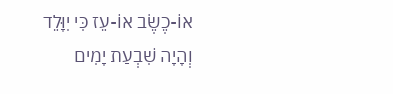אוֹ-כֶשֶׂב אוֹ-עֵז כִּי יִוָּלֵד וְהָיָה שִׁבְעַת יָמִים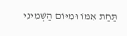תַּחַת אִמּוֹ וּמִיּוֹם הַשְּׁמִינִי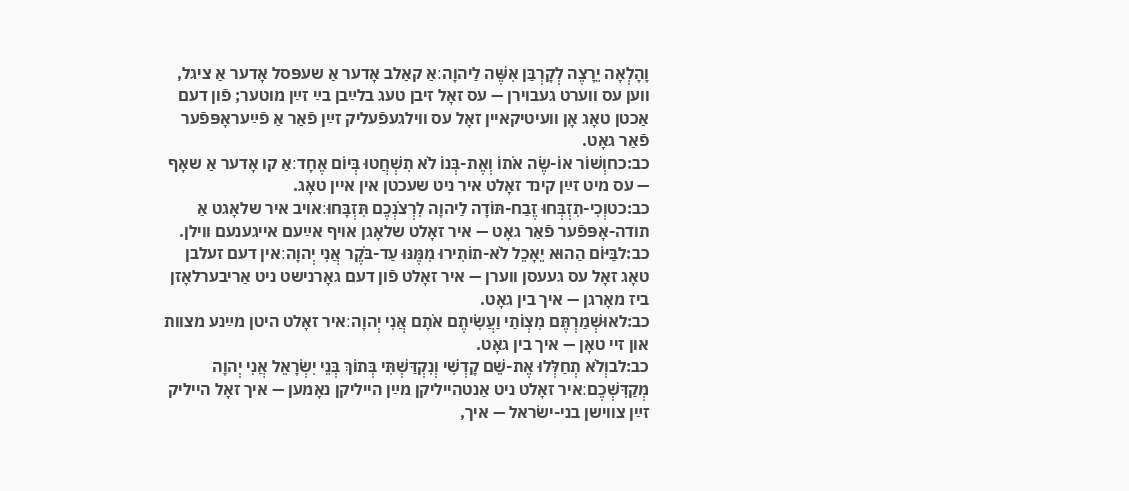וָהָלְאָה יֵרָצֶה לְקָרְבַּן אִשֶּׁה לַיהוָה׃אַ קאַלב אָדער אַ שעפּסל אָדער אַ ציגל, ווען עס ווערט געבוירן — עס זאָל זיבן טעג בלײַבן בײַ זײַן מוטער; פֿון דעם אַכטן טאָג אָן וועיטיקאיין זאָל עס ווילגעפֿעליק זײַן פֿאַר אַ פֿײַעראָפּפֿער פֿאַר גאָט.
כב:כחוְשׁוֹר אוֹ-שֶׂה אֹתוֹ וְאֶת-בְּנוֹ לֹא תִשְׁחֲטוּ בְּיוֹם אֶחָד׃אַ קו אָדער אַ שאָף — עס מיט זײַן קינד זאָלט איר ניט שעכטן אין איין טאָג.
כב:כטוְכִי-תִזְבְּחוּ זֶבַח-תּוֹדָה לַיהוָה לִרְצֹנְכֶם תִּזְבָּחוּ׃אויב איר שלאָגט אַ תודה-אָפּפֿער פֿאַר גאָט — איר זאָלט שלאָגן אויף אײַעם אייגענעם ווילן.
כב:לבַּיּוֹם הַהוּא יֵאָכֵל לֹא-תוֹתִירוּ מִמֶּנּוּ עַד-בֹּקֶר אֲנִי יְהוָה׃אין דעם זעלבן טאָג זאָל עס געעסן ווערן — איר זאָלט פֿון דעם גאָרנישט ניט אַריבערלאָזן ביז מאָרגן — איך בין גאָט.
כב:לאוּשְׁמַרְתֶּם מִצְוֹתַי וַעֲשִׂיתֶם אֹתָם אֲנִי יְהוָה׃איר זאָלט היטן מײַנע מצוות און זיי טאָן — איך בין גאָט.
כב:לבוְלֹא תְחַלְּלוּ אֶת-שֵׁם קָדְשִׁי וְנִקְדַּשְׁתִּי בְּתוֹךְ בְּנֵי יִשְׂרָאֵל אֲנִי יְהוָה מְקַדִּשְׁכֶם׃איר זאָלט ניט אַנטהייליקן מײַן הייליקן נאָמען — איך זאָל הייליק זײַן צווישן בני-ישׂראל — איך,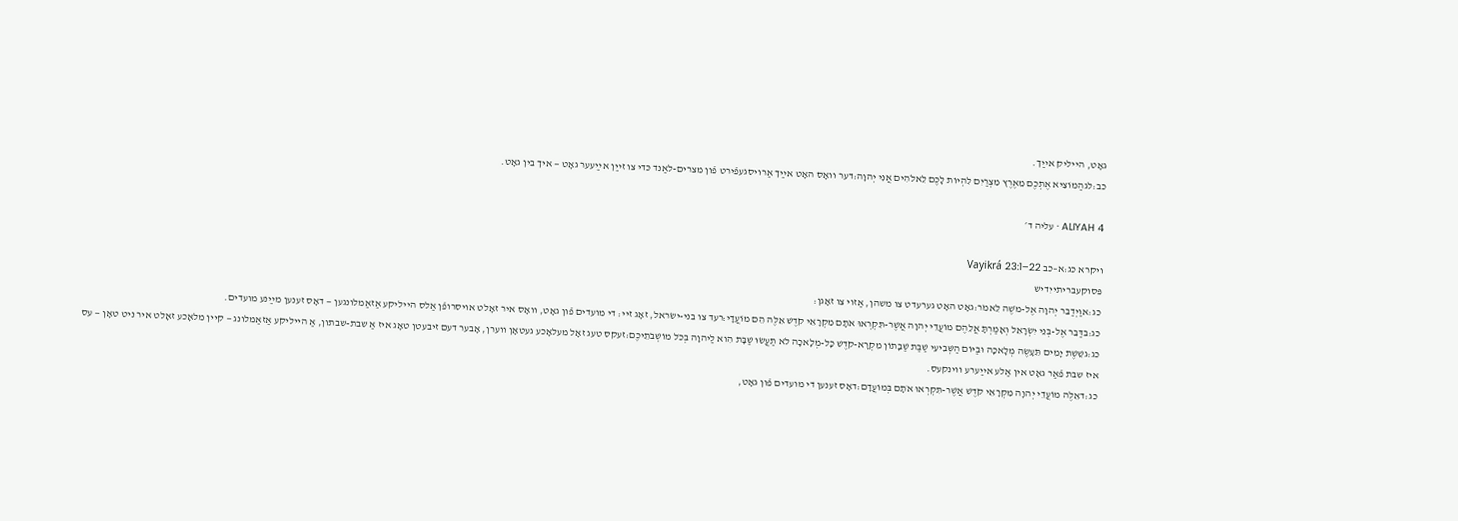גאָט, הייליק אײַך.
כב:לגהַמּוֹצִיא אֶתְכֶם מֵאֶרֶץ מִצְרַיִם לִהְיוֹת לָכֶם לֵאלֹהִים אֲנִי יְהוָה׃דער וואָס האָט אײַך אַרויסגעפֿירט פֿון מצרים-לאַנד כּדי צו זײַן אײַעער גאָט — איך בין גאָט.

ALIYAH 4 · עליה ד׳

ויקרא כג:א–כב Vayikrá 23:1–22
פּסוקעבריתייִדיש
כג:אוַיְדַבֵּר יְהוָה אֶל-מֹשֶׁה לֵּאמֹר׃גאָט האָט גערעדט צו משהן, אַזוי צו זאָגן:
כג:בדַּבֵּר אֶל-בְּנֵי יִשְׂרָאֵל וְאָמַרְתָּ אֲלֵהֶם מוֹעֲדֵי יְהוָה אֲשֶׁר-תִּקְרְאוּ אֹתָם מִקְרָאֵי קֹדֶשׁ אֵלֶּה הֵם מוֹעֲדָי׃רעד צו בני-ישׂראל, זאָג זיי: די מועדים פֿון גאָט, וואָס איר זאָלט אויסרופֿן אַלס הייליקע אַזאַמלונגען — דאָס זענען מײַנע מועדים.
כג:גשֵׁשֶׁת יָמִים תֵּעָשֶׂה מְלָאכָה וּבַיּוֹם הַשְּׁבִיעִי שַׁבַּת שַׁבָּתוֹן מִקְרָא-קֹדֶשׁ כָּל-מְלָאכָה לֹא תַעֲשׂוּ שַׁבָּת הִוא לַיהוָה בְּכֹל מוֹשְׁבֹתֵיכֶם׃זעקס טעג זאָל מעלאָכע געטאָן ווערן, אָבער דעם זיבעטן טאָג איז אַ שבת-שבתון, אַ הייליקע אַזאַמלונג — קיין מלאָכע זאָלט איר ניט טאָן — עס איז שבת פֿאַר גאָט אין אַלע אײַערע ווינקעס.
כג:דאֵלֶּה מוֹעֲדֵי יְהוָה מִקְרָאֵי קֹדֶשׁ אֲשֶׁר-תִּקְרְאוּ אֹתָם בְּמוֹעֲדָם׃דאָס זענען די מועדים פֿון גאָט,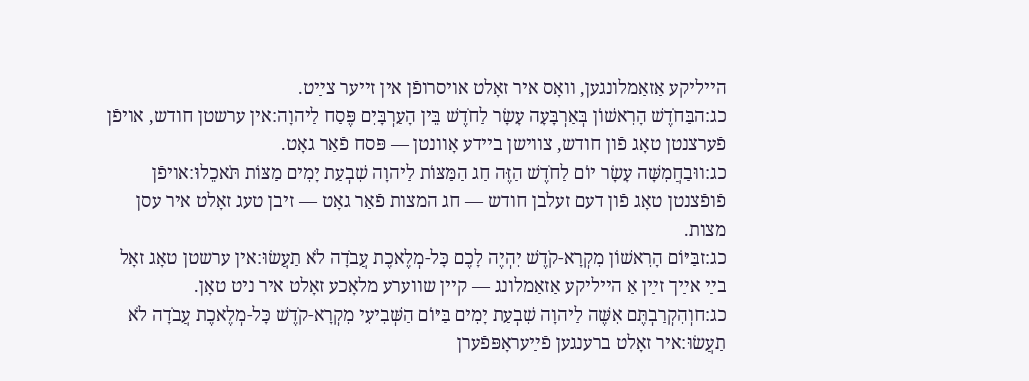הייליקע אַזאַמלונגען, וואָס איר זאָלט אויסרופֿן אין זייער צײַט.
כג:הבַּחֹדֶשׁ הָרִאשׁוֹן בְּאַרְבָּעָה עָשָׂר לַחֹדֶשׁ בֵּין הָעַרְבָּיִם פֶּסַח לַיהוָה׃אין ערשטן חודש, אויפֿן פֿערצנטן טאָג פֿון חודש, צווישן ביידע אָוונטן — פּסח פֿאַר גאָט.
כג:ווּבַחֲמִשָּׁה עָשָׂר יוֹם לַחֹדֶשׁ הַזֶּה חַג הַמַּצּוֹת לַיהוָה שִׁבְעַת יָמִים מַצּוֹת תֹּאכֵלוּ׃אויפֿן פֿופֿצנטן טאָג פֿון דעם זעלבן חודש — חג המצות פֿאַר גאָט — זיבן טעג זאָלט איר עסן מצות.
כג:זבַּיּוֹם הָרִאשׁוֹן מִקְרָא-קֹדֶשׁ יִהְיֶה לָכֶם כָּל-מְלֶאכֶת עֲבֹדָה לֹא תַעֲשׂוּ׃אין ערשטן טאָג זאָל בײַ אײַך זײַן אַ הייליקע אַזאַמלונג — קיין שווערע מלאָכע זאָלט איר ניט טאָן.
כג:חוְהִקְרַבְתֶּם אִשֶּׁה לַיהוָה שִׁבְעַת יָמִים בַּיּוֹם הַשְּׁבִיעִי מִקְרָא-קֹדֶשׁ כָּל-מְלֶאכֶת עֲבֹדָה לֹא תַעֲשׂוּ׃איר זאָלט ברענגען פֿײַעראָפּפֿערן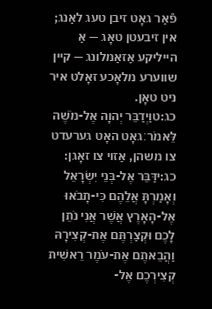פֿאַר גאָט זיבן טעג לאַנג; אין זיבעטן טאָג — אַ הייליקע אַזאַמלונג — קיין שווערע מלאָכע זאָלט איר ניט טאָן.
כג:טוַיְדַבֵּר יְהוָה אֶל-מֹשֶׁה לֵּאמֹר׃גאָט האָט גערעדט צו משהן, אַזוי צו זאָגן:
כג:ידַּבֵּר אֶל-בְּנֵי יִשְׂרָאֵל וְאָמַרְתָּ אֲלֵהֶם כִּי-תָבֹאוּ אֶל-הָאָרֶץ אֲשֶׁר אֲנִי נֹתֵן לָכֶם וּקְצַרְתֶּם אֶת-קְצִירָהּ וַהֲבֵאתֶם אֶת-עֹמֶר רֵאשִׁית קְצִירְכֶם אֶל-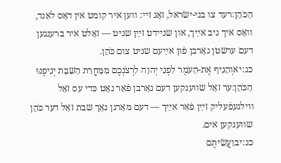הַכֹּהֵן׃רעד צו בני-ישׂראל, זאָג זיי: ווען איר קומט אין דאָס לאַנד, וואָס איך גיב אײַך, און שניידט זײַן שניט — זאָלט איר ברענגען דעם ערשטן גאָרבן פֿון אײַעם שניט צום כֹּהֵן.
כג:יאוְהֵנִיף אֶת-הָעֹמֶר לִפְנֵי יְהוָה לִרְצֹנְכֶם מִמָּחֳרַת הַשַּׁבָּת יְנִיפֶנּוּ הַכֹּהֵן׃ער זאָל שווענקען דעם גאָרבן פֿאַר גאָט כּדי עס זאָל ווילגעפֿעליק זײַן פֿאַר אײַך — דעם מאָרגן נאָך שבת זאָל דער כֹּהֵן שווענקען אים.
כג:יבוַעֲשִׂיתֶם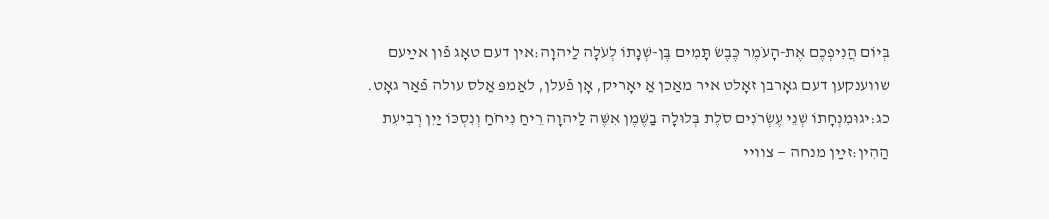בְּיוֹם הֲנִיפְכֶם אֶת-הָעֹמֶר כֶּבֶשׂ תָּמִים בֶּן-שְׁנָתוֹ לְעֹלָה לַיהוָה׃אין דעם טאָג פֿון אײַעם שווענקען דעם גאָרבן זאָלט איר מאַכן אַ יאָריק, אָן פֿעלן, לאַמפּ אַלס עולה פֿאַר גאָט.
כג:יגוּמִנְחָתוֹ שְׁנֵי עֶשְׂרֹנִים סֹלֶת בְּלוּלָה בַשֶּׁמֶן אִשֶּׁה לַיהוָה רֵיחַ נִיחֹחַ וְנִסְכּוֹ יַיִן רְבִיעִת הַהִין׃זײַן מנחה — צוויי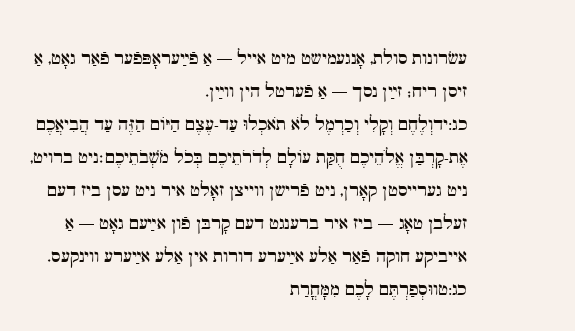עשׂרונות סולת, אָנגעמישט מיט אייל — אַ פֿײַעראָפּפֿער פֿאַר גאָט, אַ זיסן ריח; זײַן נסך — אַ פֿערטל הין ווײַן.
כג:ידוְלֶחֶם וְקָלִי וְכַרְמֶל לֹא תֹאכְלוּ עַד-עֶצֶם הַיּוֹם הַזֶּה עַד הֲבִיאֲכֶם אֶת-קָרְבַּן אֱלֹהֵיכֶם חֻקַּת עוֹלָם לְדֹרֹתֵיכֶם בְּכֹל מֹשְׁבֹתֵיכֶם׃ניט ברויט, ניט גערייסטן קאָרן, ניט פֿרישן ווייצן זאָלט איר ניט עסן ביז דעם זעלבן טאָג — ביז איר ברענגט דעם קָרבּן פֿון אײַעם גאָט — אַ אייביקע חוקה פֿאַר אַלע אײַערע דורות אין אַלע אײַערע ווינקעס.
כג:טווּסְפַרְתֶּם לָכֶם מִמָּחֳרַת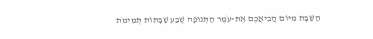הַשַּׁבָּת מִיּוֹם הֲבִיאֲכֶם אֶת-עֹמֶר הַתְּנוּפָה שֶׁבַע שַׁבָּתוֹת תְּמִימֹת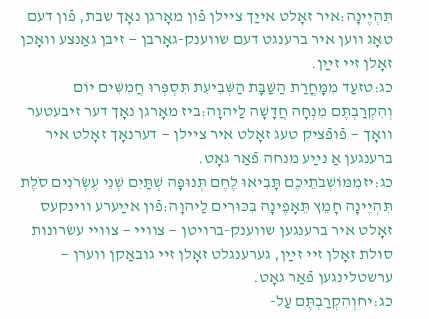תִּהְיֶינָה׃איר זאָלט אייַך צײלן פֿון מאָרגן נאָך שבת, פֿון דעם טאָג ווען איר ברענגט דעם שווענק-גאָרבן — זיבן גאַנצע וואָכן זאָלן זיי זײַן.
כג:טזעַד מִמָּחֳרַת הַשַּׁבָּת הַשְּׁבִיעִת תִּסְפְּרוּ חֲמִשִּׁים יוֹם וְהִקְרַבְתֶּם מִנְחָה חֲדָשָׁה לַיהוָה׃ביז מאָרגן נאָך דער זיבעטער וואָך — פֿופֿציק טעג זאָלט איר צײלן — דערנאָך זאָלט איר ברענגען אַ נײַע מנחה פֿאַר גאָט.
כג:יזמִמּוֹשְׁבֹתֵיכֶם תָּבִיאוּ לֶחֶם תְּנוּפָה שְׁתַּיִם שְׁנֵי עֶשְׂרֹנִים סֹלֶת תִּהְיֶינָה חָמֵץ תֵּאָפֶינָה בִּכּוּרִים לַיהוָה׃פֿון אײַערע ווינקעס זאָלט איר ברענגען שווענק-ברויטן — צוויי — צוויי עשׂרונות סולת זאָלן זיי זײַן, גערענגלט זאָלן זיי גובאַקן ווערן — ערשטלינגען פֿאַר גאָט.
כג:יחוְהִקְרַבְתֶּם עַל-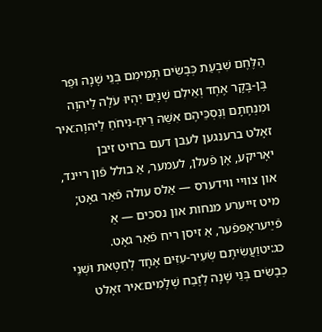הַלֶּחֶם שִׁבְעַת כְּבָשִׂים תְּמִימִם בְּנֵי שָׁנָה וּפַר בֶּן-בָּקָר אֶחָד וְאֵילִם שְׁנָיִם יִהְיוּ עֹלָה לַיהוָה וּמִנְחָתָם וְנִסְכֵּיהֶם אִשֵּׁה רֵיחַ-נִיחֹחַ לַיהוָה׃איר זאָלט ברענגען לעבן דעם ברויט זיבן יאָריקע, אָן פֿעלן, לעמער, אַ בולל פֿון ריינד, און צוויי ווידערס — אַלס עולה פֿאַר גאָט; מיט זייערע מנחות און נסכים — אַ פֿײַעראָפּפֿער, אַ זיסן ריח פֿאַר גאָט.
כג:יטוַעֲשִׂיתֶם שְׂעִיר-עִזִּים אֶחָד לְחַטָּאת וּשְׁנֵי כְבָשִׂים בְּנֵי שָׁנָה לְזֶבַח שְׁלָמִים׃איר זאָלט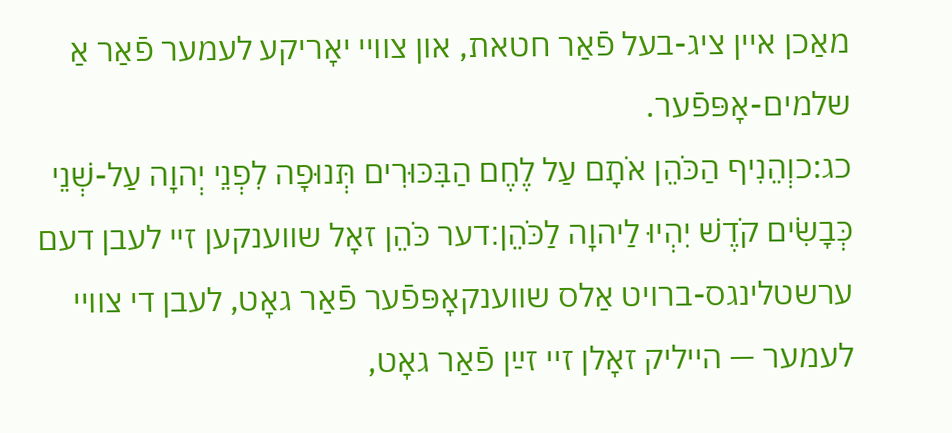מאַכן איין ציג-בעל פֿאַר חטאת, און צוויי יאָריקע לעמער פֿאַר אַ שלמים-אָפּפֿער.
כג:כוְהֵנִיף הַכֹּהֵן אֹתָם עַל לֶחֶם הַבִּכּוּרִים תְּנוּפָה לִפְנֵי יְהוָה עַל-שְׁנֵי כְּבָשִׂים קֹדֶשׁ יִהְיוּ לַיהוָה לַכֹּהֵן׃דער כֹּהֵן זאָל שווענקען זיי לעבן דעם ערשטלינגס-ברויט אַלס שווענקאָפּפֿער פֿאַר גאָט, לעבן די צוויי לעמער — הייליק זאָלן זיי זײַן פֿאַר גאָט,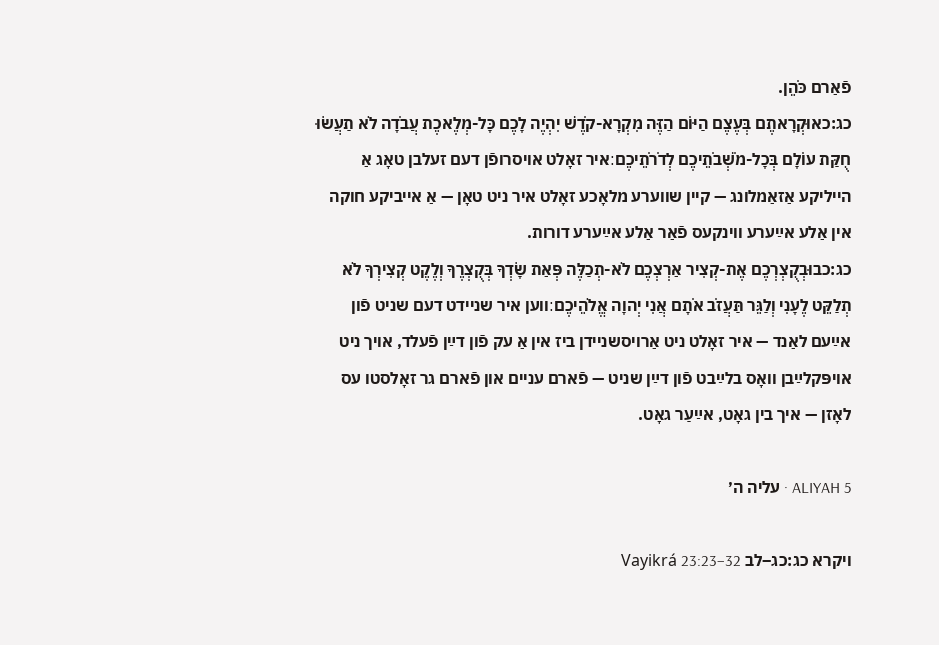פֿאַרם כֹּהֵן.
כג:כאוּקְרָאתֶם בְּעֶצֶם הַיּוֹם הַזֶּה מִקְרָא-קֹדֶשׁ יִהְיֶה לָכֶם כָּל-מְלֶאכֶת עֲבֹדָה לֹא תַעֲשׂוּ חֻקַּת עוֹלָם בְּכָל-מֹשְׁבֹתֵיכֶם לְדֹרֹתֵיכֶם׃איר זאָלט אויסרופֿן דעם זעלבן טאָג אַ הייליקע אַזאַמלונג — קיין שווערע מלאָכע זאָלט איר ניט טאָן — אַ אייביקע חוקה אין אַלע אײַערע ווינקעס פֿאַר אַלע אײַערע דורות.
כג:כבוּבְקֻצְרְכֶם אֶת-קְצִיר אַרְצְכֶם לֹא-תְכַלֶּה פְּאַת שָׂדְךָ בְּקֻצְרֶךָ וְלֶקֶט קְצִירְךָ לֹא תְלַקֵּט לֶעָנִי וְלַגֵּר תַּעֲזֹב אֹתָם אֲנִי יְהוָה אֱלֹהֵיכֶם׃ווען איר שניידט דעם שניט פֿון אײַעם לאַנד — איר זאָלט ניט אַרויסשניידן ביז אין אַ עק פֿון דײַן פֿעלד, אויך ניט אויפּקלײַבן וואָס בלײַבט פֿון דײַן שניט — פֿארם עניים און פֿארם גר זאָלסטו עס לאָזן — איך בין גאָט, אײַעַר גאָט.

ALIYAH 5 · עליה ה׳

ויקרא כג:כג–לב Vayikrá 23:23–32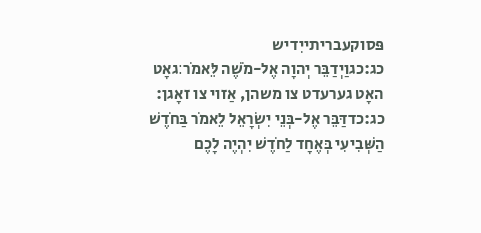פּסוקעבריתייִדיש
כג:כגוַיְדַבֵּר יְהוָה אֶל-מֹשֶׁה לֵּאמֹר׃גאָט האָט גערעדט צו משהן, אַזוי צו זאָגן:
כג:כדדַּבֵּר אֶל-בְּנֵי יִשְׂרָאֵל לֵאמֹר בַּחֹדֶשׁ הַשְּׁבִיעִי בְּאֶחָד לַחֹדֶשׁ יִהְיֶה לָכֶם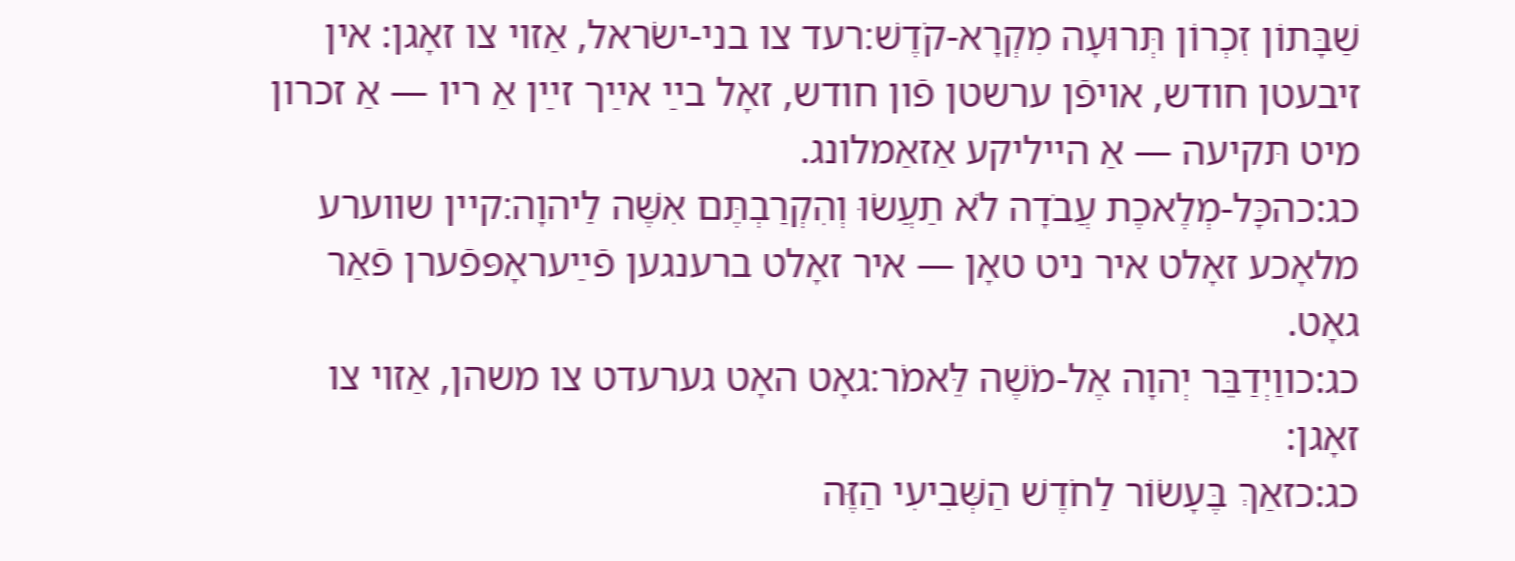שַׁבָּתוֹן זִכְרוֹן תְּרוּעָה מִקְרָא-קֹדֶשׁ׃רעד צו בני-ישׂראל, אַזוי צו זאָגן: אין זיבעטן חודש, אויפֿן ערשטן פֿון חודש, זאָל בײַ אײַך זײַן אַ ריו — אַ זכרון מיט תּקיעה — אַ הייליקע אַזאַמלונג.
כג:כהכָּל-מְלֶאכֶת עֲבֹדָה לֹא תַעֲשׂוּ וְהִקְרַבְתֶּם אִשֶּׁה לַיהוָה׃קיין שווערע מלאָכע זאָלט איר ניט טאָן — איר זאָלט ברענגען פֿײַעראָפּפֿערן פֿאַר גאָט.
כג:כווַיְדַבֵּר יְהוָה אֶל-מֹשֶׁה לֵּאמֹר׃גאָט האָט גערעדט צו משהן, אַזוי צו זאָגן:
כג:כזאַךְ בֶּעָשׂוֹר לַחֹדֶשׁ הַשְּׁבִיעִי הַזֶּה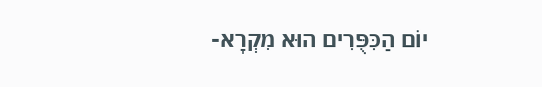יוֹם הַכִּפֻּרִים הוּא מִקְרָא-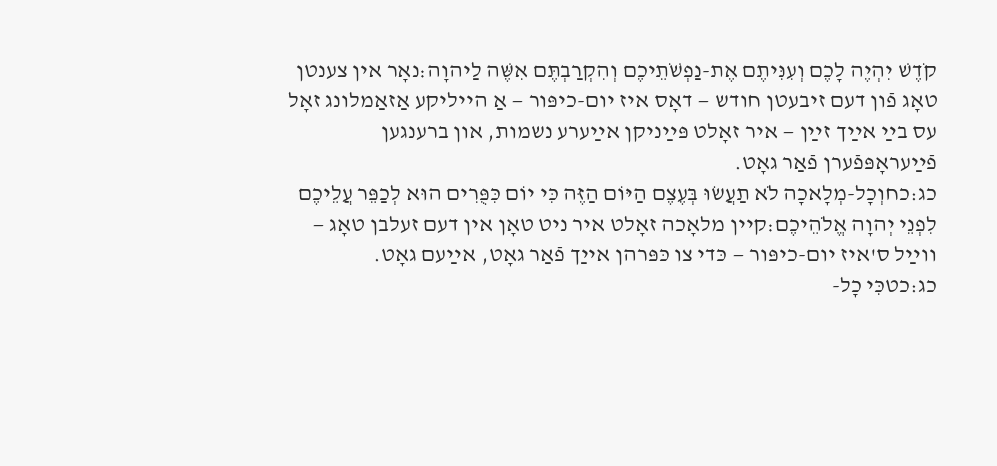קֹדֶשׁ יִהְיֶה לָכֶם וְעִנִּיתֶם אֶת-נַפְשֹׁתֵיכֶם וְהִקְרַבְתֶּם אִשֶּׁה לַיהוָה׃נאָר אין צענטן טאָג פֿון דעם זיבעטן חודש — דאָס איז יום-כיפּור — אַ הייליקע אַזאַמלונג זאָל עס בײַ אײַך זײַן — איר זאָלט פּײַניקן אײַערע נשמות, און ברענגען פֿײַעראָפּפֿערן פֿאַר גאָט.
כג:כחוְכָל-מְלָאכָה לֹא תַעֲשׂוּ בְּעֶצֶם הַיּוֹם הַזֶּה כִּי יוֹם כִּפֻּרִים הוּא לְכַפֵּר עֲלֵיכֶם לִפְנֵי יְהוָה אֱלֹהֵיכֶם׃קיין מלאָכה זאָלט איר ניט טאָן אין דעם זעלבן טאָג — ווײַל ס'איז יום-כיפּור — כּדי צו כּפּרהן אייַך פֿאַר גאָט, אײַעם גאָט.
כג:כטכִּי כָל-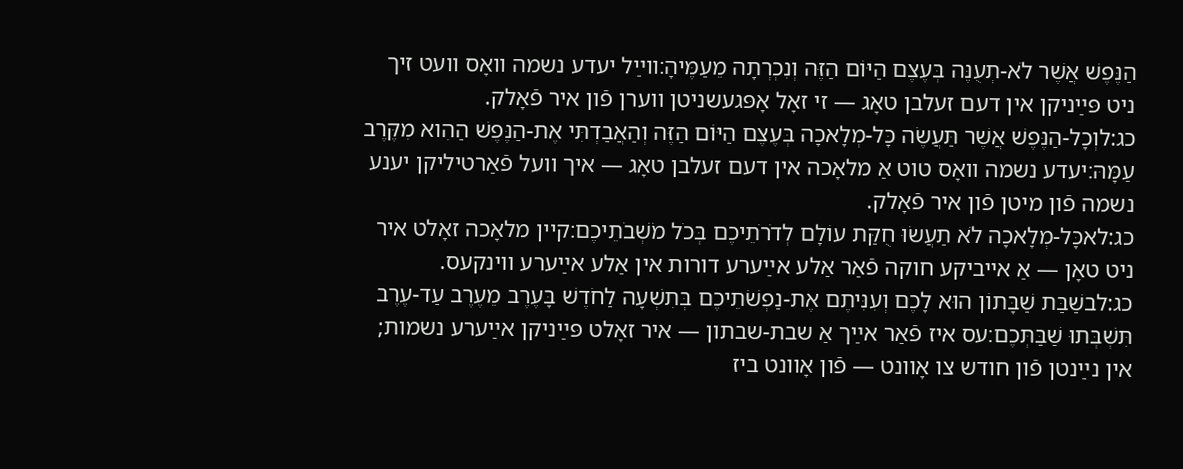הַנֶּפֶשׁ אֲשֶׁר לֹא-תְעֻנֶּה בְּעֶצֶם הַיּוֹם הַזֶּה וְנִכְרְתָה מֵעַמֶּיהָ׃ווײַל יעדע נשמה וואָס וועט זיך ניט פּײַניקן אין דעם זעלבן טאָג — זי זאָל אָפּגעשניטן ווערן פֿון איר פֿאָלק.
כג:לוְכָל-הַנֶּפֶשׁ אֲשֶׁר תַּעֲשֶׂה כָּל-מְלָאכָה בְּעֶצֶם הַיּוֹם הַזֶּה וְהַאֲבַדְתִּי אֶת-הַנֶּפֶשׁ הַהִוא מִקֶּרֶב עַמָּהּ׃יעדע נשמה וואָס טוט אַ מלאָכה אין דעם זעלבן טאָג — איך וועל פֿאַרטיליקן יענע נשמה פֿון מיטן פֿון איר פֿאָלק.
כג:לאכָּל-מְלָאכָה לֹא תַעֲשׂוּ חֻקַּת עוֹלָם לְדֹרֹתֵיכֶם בְּכֹל מֹשְׁבֹתֵיכֶם׃קיין מלאָכה זאָלט איר ניט טאָן — אַ אייביקע חוקה פֿאַר אַלע אײַערע דורות אין אַלע אײַערע ווינקעס.
כג:לבשַׁבַּת שַׁבָּתוֹן הוּא לָכֶם וְעִנִּיתֶם אֶת-נַפְשֹׁתֵיכֶם בְּתִשְׁעָה לַחֹדֶשׁ בָּעֶרֶב מֵעֶרֶב עַד-עֶרֶב תִּשְׁבְּתוּ שַׁבַּתְּכֶם׃עס איז פֿאַר אײַך אַ שבת-שבתון — איר זאָלט פּײַניקן אײַערע נשמות; אין נײַנטן פֿון חודש צו אָוונט — פֿון אָוונט ביז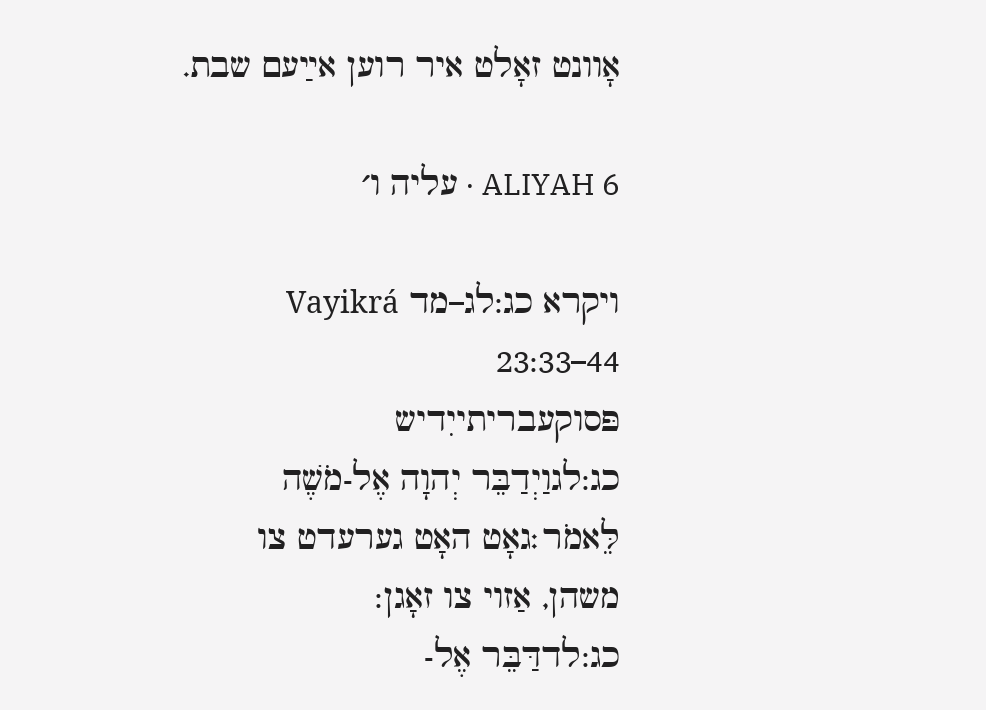אָוונט זאָלט איר רוען אײַעם שבת.

ALIYAH 6 · עליה ו׳

ויקרא כג:לג–מד Vayikrá 23:33–44
פּסוקעבריתייִדיש
כג:לגוַיְדַבֵּר יְהוָה אֶל-מֹשֶׁה לֵּאמֹר׃גאָט האָט גערעדט צו משהן, אַזוי צו זאָגן:
כג:לדדַּבֵּר אֶל-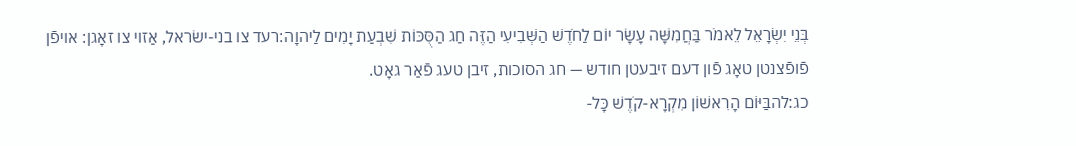בְּנֵי יִשְׂרָאֵל לֵאמֹר בַּחֲמִשָּׁה עָשָׂר יוֹם לַחֹדֶשׁ הַשְּׁבִיעִי הַזֶּה חַג הַסֻּכּוֹת שִׁבְעַת יָמִים לַיהוָה׃רעד צו בני-ישׂראל, אַזוי צו זאָגן: אויפֿן פֿופֿצנטן טאָג פֿון דעם זיבעטן חודש — חג הסוכות, זיבן טעג פֿאַר גאָט.
כג:להבַּיּוֹם הָרִאשׁוֹן מִקְרָא-קֹדֶשׁ כָּל-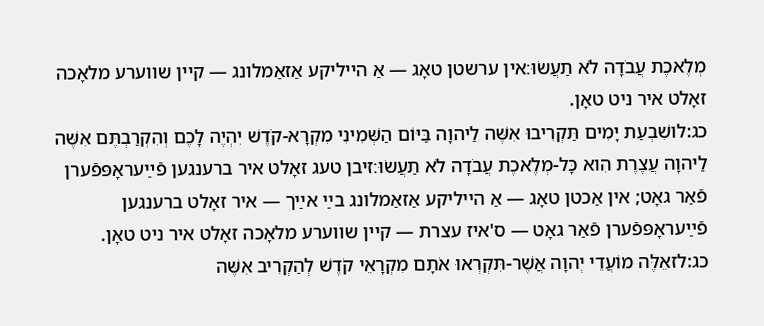מְלֶאכֶת עֲבֹדָה לֹא תַעֲשׂוּ׃אין ערשטן טאָג — אַ הייליקע אַזאַמלונג — קיין שווערע מלאָכה זאָלט איר ניט טאָן.
כג:לושִׁבְעַת יָמִים תַּקְרִיבוּ אִשֶּׁה לַיהוָה בַּיּוֹם הַשְּׁמִינִי מִקְרָא-קֹדֶשׁ יִהְיֶה לָכֶם וְהִקְרַבְתֶּם אִשֶּׁה לַיהוָה עֲצֶרֶת הִוא כָּל-מְלֶאכֶת עֲבֹדָה לֹא תַעֲשׂוּ׃זיבן טעג זאָלט איר ברענגען פֿײַעראָפּפֿערן פֿאַר גאָט; אין אַכטן טאָג — אַ הייליקע אַזאַמלונג בײַ אײַך — איר זאָלט ברענגען פֿײַעראָפּפֿערן פֿאַר גאָט — ס'איז עצרת — קיין שווערע מלאָכה זאָלט איר ניט טאָן.
כג:לזאֵלֶּה מוֹעֲדֵי יְהוָה אֲשֶׁר-תִּקְרְאוּ אֹתָם מִקְרָאֵי קֹדֶשׁ לְהַקְרִיב אִשֶּׁה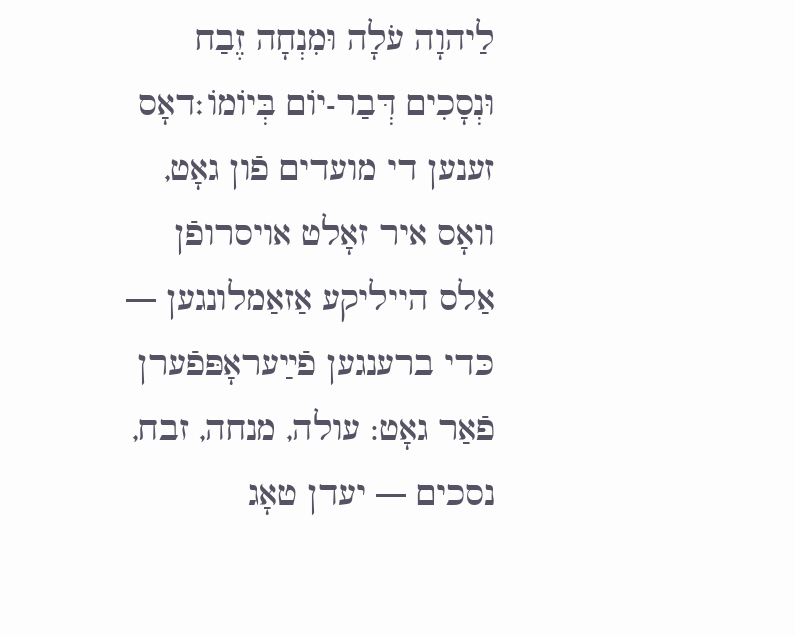לַיהוָה עֹלָה וּמִנְחָה זֶבַח וּנְסָכִים דְּבַר-יוֹם בְּיוֹמוֹ׃דאָס זענען די מועדים פֿון גאָט, וואָס איר זאָלט אויסרופֿן אַלס הייליקע אַזאַמלונגען — כּדי ברענגען פֿײַעראָפּפֿערן פֿאַר גאָט: עולה, מנחה, זבח, נסכים — יעדן טאָג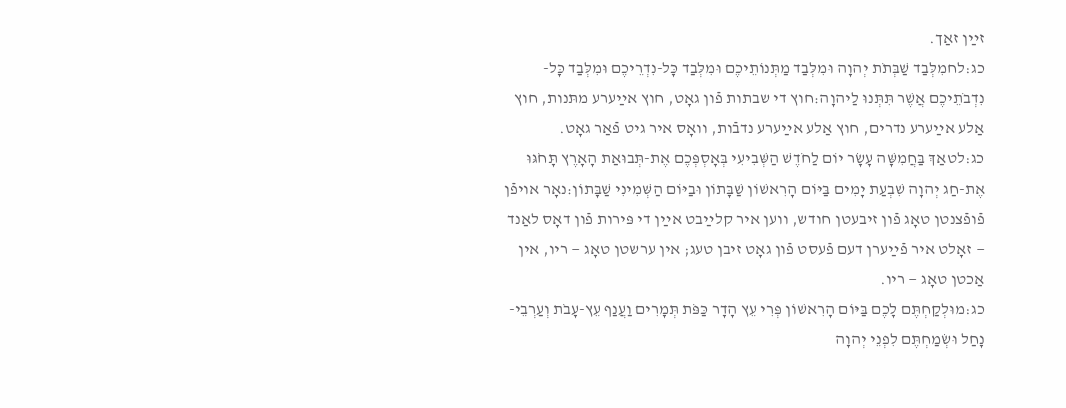זײַן זאַך.
כג:לחמִלְּבַד שַׁבְּתֹת יְהוָה וּמִלְּבַד מַתְּנוֹתֵיכֶם וּמִלְּבַד כָּל-נִדְרֵיכֶם וּמִלְּבַד כָּל-נִדְבֹתֵיכֶם אֲשֶׁר תִּתְּנוּ לַיהוָה׃חוץ די שבתות פֿון גאָט, חוץ אײַערע מתּנות, חוץ אַלע אײַערע נדרים, חוץ אַלע אײַערע נדבֿות, וואָס איר גיט פֿאַר גאָט.
כג:לטאַךְ בַּחֲמִשָּׁה עָשָׂר יוֹם לַחֹדֶשׁ הַשְּׁבִיעִי בְּאָסְפְּכֶם אֶת-תְּבוּאַת הָאָרֶץ תָּחֹגּוּ אֶת-חַג יְהוָה שִׁבְעַת יָמִים בַּיּוֹם הָרִאשׁוֹן שַׁבָּתוֹן וּבַיּוֹם הַשְּׁמִינִי שַׁבָּתוֹן׃נאָר אויפֿן פֿופֿצנטן טאָג פֿון זיבעטן חודש, ווען איר קלײַבט אײַן די פּירות פֿון דאָס לאַנד — זאָלט איר פֿײַערן דעם פֿעסט פֿון גאָט זיבן טעג; אין ערשטן טאָג — ריו, אין אַכטן טאָג — ריו.
כג:מוּלְקַחְתֶּם לָכֶם בַּיּוֹם הָרִאשׁוֹן פְּרִי עֵץ הָדָר כַּפֹּת תְּמָרִים וַעֲנַף עֵץ-עָבֹת וְעַרְבֵי-נָחַל וּשְׂמַחְתֶּם לִפְנֵי יְהוָה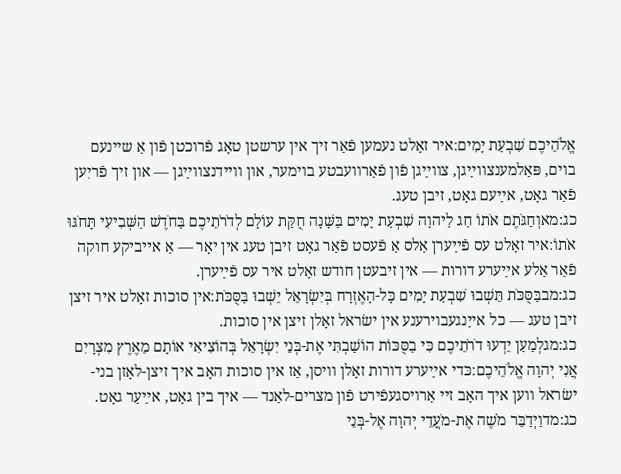אֱלֹהֵיכֶם שִׁבְעַת יָמִים׃איר זאָלט נעמען פֿאַר זיך אין ערשטן טאָג פֿרוכטן פֿון אַ שיינעם בוים, פּאַלמענצווײַגן, צווײַגן פֿון פֿאַרוועבטע בוימער, און וויידנצווײַגן — און זיך פֿריִען פֿאַר גאָט, אײַעם גאָט, זיבן טעג.
כג:מאוְחַגֹּתֶם אֹתוֹ חַג לַיהוָה שִׁבְעַת יָמִים בַּשָּׁנָה חֻקַּת עוֹלָם לְדֹרֹתֵיכֶם בַּחֹדֶשׁ הַשְּׁבִיעִי תָּחֹגּוּ אֹתוֹ׃איר זאָלט עס פֿײַערן אַלס אַ פֿעסט פֿאַר גאָט זיבן טעג אין יאָר — אַ אייביקע חוקה פֿאַר אַלע אײַערע דורות — אין זיבעטן חודש זאָלט איר עס פֿײַערן.
כג:מבבַּסֻּכֹּת תֵּשְׁבוּ שִׁבְעַת יָמִים כָּל-הָאֶזְרָח בְּיִשְׂרָאֵל יֵשְׁבוּ בַּסֻּכֹּת׃אין סוכות זאָלט איר זיצן זיבן טעג — כל אייַנגעבוירענע אין ישׂראל זאָלן זיצן אין סוכות.
כג:מגלְמַעַן יֵדְעוּ דֹרֹתֵיכֶם כִּי בַסֻּכּוֹת הוֹשַׁבְתִּי אֶת-בְּנֵי יִשְׂרָאֵל בְּהוֹצִיאִי אוֹתָם מֵאֶרֶץ מִצְרָיִם אֲנִי יְהוָה אֱלֹהֵיכֶם׃כּדי אײַערע דורות זאָלן וויסן, אַז אין סוכות האָב איך זיצן-לאָזן בני-ישׂראל ווען איך האָב זיי אַרויסגעפֿירט פֿון מצרים-לאַנד — איך בין גאָט, אײַעַר גאָט.
כג:מדוַיְדַבֵּר מֹשֶׁה אֶת-מֹעֲדֵי יְהוָה אֶל-בְּנֵי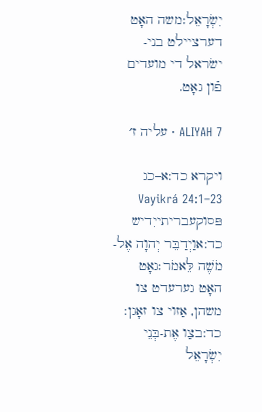יִשְׂרָאֵל׃משה האָט דערציילט בני-ישׂראל די מועדים פֿון גאָט.

ALIYAH 7 · עליה ז׳

ויקרא כד:א–כג Vayikrá 24:1–23
פּסוקעבריתייִדיש
כד:אוַיְדַבֵּר יְהוָה אֶל-מֹשֶׁה לֵּאמֹר׃גאָט האָט גערעדט צו משהן, אַזוי צו זאָגן:
כד:בצַו אֶת-בְּנֵי יִשְׂרָאֵל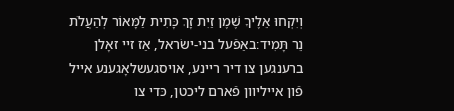וְיִקְחוּ אֵלֶיךָ שֶׁמֶן זַיִת זָךְ כָּתִית לַמָּאוֹר לְהַעֲלֹת נֵר תָּמִיד׃באַפֿעל בני-ישׂראל, אַז זיי זאָלן ברענגען צו דיר ריינע, אויסגעשלאָגענע אייל פֿון אייליוון פֿארם ליכטן, כּדי צו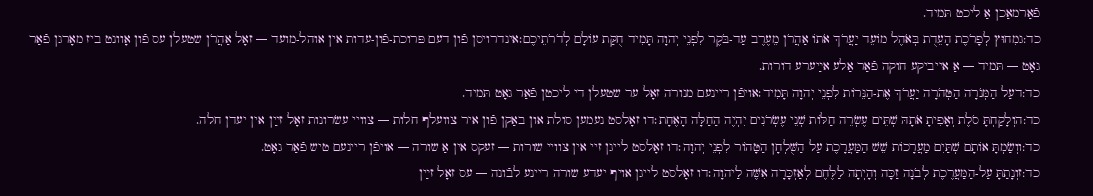פֿאַרמאַכן אַ ליכט תּמיד.
כד:גמִחוּץ לְפָרֹכֶת הָעֵדֻת בְּאֹהֶל מוֹעֵד יַעֲרֹךְ אֹתוֹ אַהֲרֹן מֵעֶרֶב עַד-בֹּקֶר לִפְנֵי יְהוָה תָּמִיד חֻקַּת עוֹלָם לְדֹרֹתֵיכֶם׃אינדרויסן פֿון דעם פּרוכת-פֿון-עדות אין אוהל-מועד — זאָל אַהֲרֹן שטעלן עס פֿון אָוונט ביז מאָרגן פֿאַר גאָט — תּמיד — אַ אייביקע חוקה פֿאַר אַלע אײַערע דורות.
כד:דעַל הַמְּנֹרָה הַטְּהֹרָה יַעֲרֹךְ אֶת-הַנֵּרוֹת לִפְנֵי יְהוָה תָּמִיד׃אויפֿן ריינעם מנורה זאָל ער שטעלן די ליכטן פֿאַר גאָט תּמיד.
כד:הוְלָקַחְתָּ סֹלֶת וְאָפִיתָ אֹתָהּ שְׁתֵּים עֶשְׂרֵה חַלּוֹת שְׁנֵי עֶשְׂרֹנִים יִהְיֶה הַחַלָּה הָאֶחָת׃דו זאָלסט נעמען סולת און באַקן פֿון איר צוועלף חלות — צוויי עשׂרונות זאָל זײַן אין יעדן חלה.
כד:ווְשַׂמְתָּ אוֹתָם שְׁתַּיִם מַעֲרָכוֹת שֵׁשׁ הַמַּעֲרָכֶת עַל הַשֻּׁלְחָן הַטָּהוֹר לִפְנֵי יְהוָה׃דו זאָלסט לייגן זיי אין צוויי שורות — זעקס אין אַ שורה — אויפֿן ריינעם טיש פֿאַר גאָט.
כד:זוְנָתַתָּ עַל-הַמַּעֲרֶכֶת לְבֹנָה זַכָּה וְהָיְתָה לַלֶּחֶם לְאַזְכָּרָה אִשֶּׁה לַיהוָה׃דו זאָלסט לייגן אויף יעדע שורה ריינע לבֿונה — עס זאָל זײַן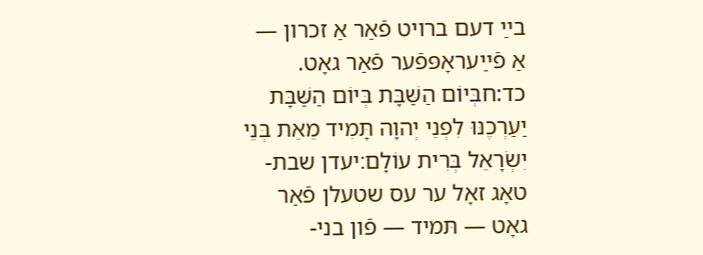בײַ דעם ברויט פֿאַר אַ זכרון — אַ פֿײַעראָפּפֿער פֿאַר גאָט.
כד:חבְּיוֹם הַשַּׁבָּת בְּיוֹם הַשַּׁבָּת יַעַרְכֶנּוּ לִפְנֵי יְהוָה תָּמִיד מֵאֵת בְּנֵי יִשְׂרָאֵל בְּרִית עוֹלָם׃יעדן שבת-טאָג זאָל ער עס שטעלן פֿאַר גאָט — תּמיד — פֿון בני-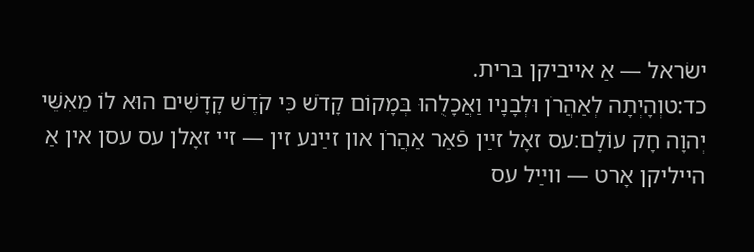ישׂראל — אַ אייביקן בּרית.
כד:טוְהָיְתָה לְאַהֲרֹן וּלְבָנָיו וַאֲכָלֻהוּ בְּמָקוֹם קָדֹשׁ כִּי קֹדֶשׁ קָדָשִׁים הוּא לוֹ מֵאִשֵּׁי יְהוָה חָק עוֹלָם׃עס זאָל זײַן פֿאַר אַהֲרֹן און זײַנע זין — זיי זאָלן עס עסן אין אַ הייליקן אָרט — ווײַל עס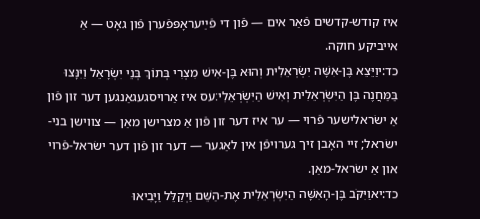איז קודש-קדשים פֿאַר אים — פֿון די פֿײַעראָפּפֿערן פֿון גאָט — אַ אייביקע חוקה.
כד:יוַיֵּצֵא בֶּן-אִשָּׁה יִשְׂרְאֵלִית וְהוּא בֶּן-אִישׁ מִצְרִי בְּתוֹךְ בְּנֵי יִשְׂרָאֵל וַיִּנָּצוּ בַּמַּחֲנֶה בֶּן הַיִּשְׂרְאֵלִית וְאִישׁ הַיִּשְׂרְאֵלִי׃עס איז אַרויסגעגאַנגען דער זון פֿון אַ ישׂראלישער פֿרוי — ער איז דער זון פֿון אַ מצרישן מאַן — צווישן בני-ישׂראל; זיי האָבן זיך גערויפֿן אין לאַגער — דער זון פֿון דער ישׂראל-פֿרוי און אַ ישׂראל-מאַן.
כד:יאוַיִּקֹּב בֶּן-הָאִשָּׁה הַיִּשְׂרְאֵלִית אֶת-הַשֵּׁם וַיְקַלֵּל וַיָּבִיאוּ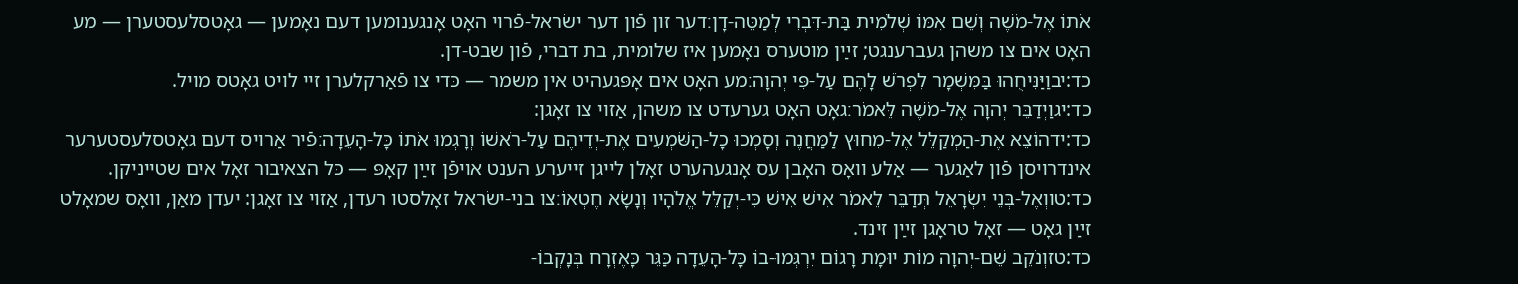אֹתוֹ אֶל-מֹשֶׁה וְשֵׁם אִמּוֹ שְׁלֹמִית בַּת-דִּבְרִי לְמַטֵּה-דָן׃דער זון פֿון דער ישׂראל-פֿרוי האָט אָנגענומען דעם נאָמען — גאָטסלעסטערן — מע האָט אים צו משהן געברענגט; זײַן מוטערס נאָמען איז שלומית, בת דברי, פֿון שבט-דן.
כד:יבוַיַּנִּיחֻהוּ בַּמִּשְׁמָר לִפְרֹשׁ לָהֶם עַל-פִּי יְהוָה׃מע האָט אים אָפּגעהיט אין משמר — כּדי צו פֿאַרקלערן זיי לויט גאָטס מויל.
כד:יגוַיְדַבֵּר יְהוָה אֶל-מֹשֶׁה לֵּאמֹר׃גאָט האָט גערעדט צו משהן, אַזוי צו זאָגן:
כד:ידהוֹצֵא אֶת-הַמְקַלֵּל אֶל-מִחוּץ לַמַּחֲנֶה וְסָמְכוּ כָל-הַשֹּׁמְעִים אֶת-יְדֵיהֶם עַל-רֹאשׁוֹ וְרָגְמוּ אֹתוֹ כָּל-הָעֵדָה׃פֿיר אַרויס דעם גאָטסלעסטערער אינדרויסן פֿון לאַגער — אַלע וואָס האָבן עס אָנגעהערט זאָלן לייגן זייערע הענט אויפֿן זײַן קאָפּ — כּל הצאיבור זאָל אים שטייניקן.
כד:טווְאֶל-בְּנֵי יִשְׂרָאֵל תְּדַבֵּר לֵאמֹר אִישׁ אִישׁ כִּי-יְקַלֵּל אֱלֹהָיו וְנָשָׂא חֶטְאוֹ׃צו בני-ישׂראל זאָלסטו רעדן, אַזוי צו זאָגן: יעדן מאַן, וואָס שמאָלט זײַן גאָט — זאָל טראָגן זײַן זינד.
כד:טזוְנֹקֵב שֵׁם-יְהוָה מוֹת יוּמָת רָגוֹם יִרְגְּמוּ-בוֹ כָּל-הָעֵדָה כַּגֵּר כָּאֶזְרָח בְּנָקְבוֹ-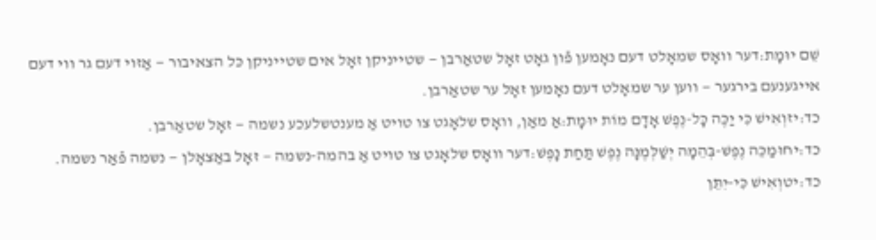שֵׁם יוּמָת׃דער וואָס שמאָלט דעם נאָמען פֿון גאָט זאָל שטאַרבן — שטייניקן זאָל אים שטייניקן כּל הצאיבור — אַזוי דעם גר ווי דעם אייגענעם בירגער — ווען ער שמאָלט דעם נאָמען זאָל ער שטאַרבן.
כד:יזוְאִישׁ כִּי יַכֶּה כָּל-נֶפֶשׁ אָדָם מוֹת יוּמָת׃אַ מאַן, וואָס שלאָגט צו טויט אַ מענטשלעכע נשמה — זאָל שטאַרבן.
כד:יחוּמַכֵּה נֶפֶשׁ-בְּהֵמָה יְשַׁלְּמֶנָּה נֶפֶשׁ תַּחַת נָפֶשׁ׃דער וואָס שלאָגט צו טויט אַ בהמה-נשמה — זאָל באַצאָלן — נשמה פֿאַר נשמה.
כד:יטוְאִישׁ כִּי-יִתֵּן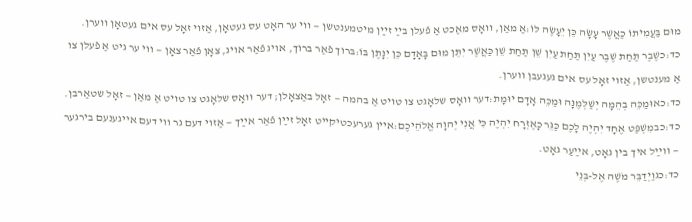מוּם בַּעֲמִיתוֹ כַּאֲשֶׁר עָשָׂה כֵּן יֵעָשֶׂה לּוֹ׃אַ מאַן, וואָס מאַכט אַ פֿעלן בײַ זײַן מיטמענטשן — ווי ער האָט עס געטאָן, אַזוי זאָל עס אים געטאָן ווערן.
כד:כשֶׁבֶר תַּחַת שֶׁבֶר עַיִן תַּחַת עַיִן שֵׁן תַּחַת שֵׁן כַּאֲשֶׁר יִתֵּן מוּם בָּאָדָם כֵּן יִנָּתֶן בּוֹ׃בּרוך פֿאַר בּרוך, אויג פֿאַר אויג, צאָן פֿאַר צאָן — ווי ער גיט אַ פֿעלן צו אַ מענטשן, אַזוי זאָל עס אים געגעבן ווערן.
כד:כאוּמַכֵּה בְהֵמָה יְשַׁלְּמֶנָּה וּמַכֵּה אָדָם יוּמָת׃דער וואָס שלאָגט צו טויט אַ בהמה — זאָל באַצאָלן; דער וואָס שלאָגט צו טויט אַ מאַן — זאָל שטאַרבן.
כד:כבמִשְׁפַּט אֶחָד יִהְיֶה לָכֶם כַּגֵּר כָּאֶזְרָח יִהְיֶה כִּי אֲנִי יְהוָה אֱלֹהֵיכֶם׃איין גערעכטיקייט זאָל זײַן פֿאַר אײַך — אַזוי דעם גר ווי דעם אייגענעם בירגער — ווײַל איך בין גאָט, אײַעַר גאָט.
כד:כגוַיְדַבֵּר מֹשֶׁה אֶל-בְּנֵי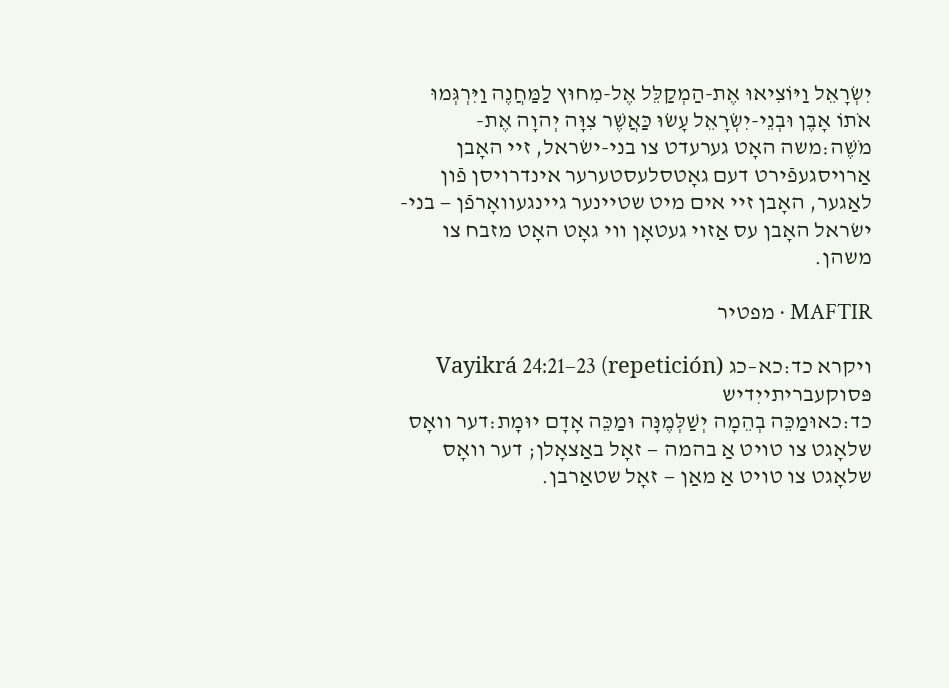יִשְׂרָאֵל וַיּוֹצִיאוּ אֶת-הַמְקַלֵּל אֶל-מִחוּץ לַמַּחֲנֶה וַיִּרְגְּמוּ אֹתוֹ אָבֶן וּבְנֵי-יִשְׂרָאֵל עָשׂוּ כַּאֲשֶׁר צִוָּה יְהוָה אֶת-מֹשֶׁה׃משה האָט גערעדט צו בני-ישׂראל, זיי האָבן אַרויסגעפֿירט דעם גאָטסלעסטערער אינדרויסן פֿון לאַגער, האָבן זיי אים מיט שטיינער גיינגעוואָרפֿן — בני-ישׂראל האָבן עס אַזוי געטאָן ווי גאָט האָט מזבח צו משהן.

MAFTIR · מפטיר

ויקרא כד:כא–כג Vayikrá 24:21–23 (repetición)
פּסוקעבריתייִדיש
כד:כאוּמַכֵּה בְהֵמָה יְשַׁלְּמֶנָּה וּמַכֵּה אָדָם יוּמָת׃דער וואָס שלאָגט צו טויט אַ בהמה — זאָל באַצאָלן; דער וואָס שלאָגט צו טויט אַ מאַן — זאָל שטאַרבן.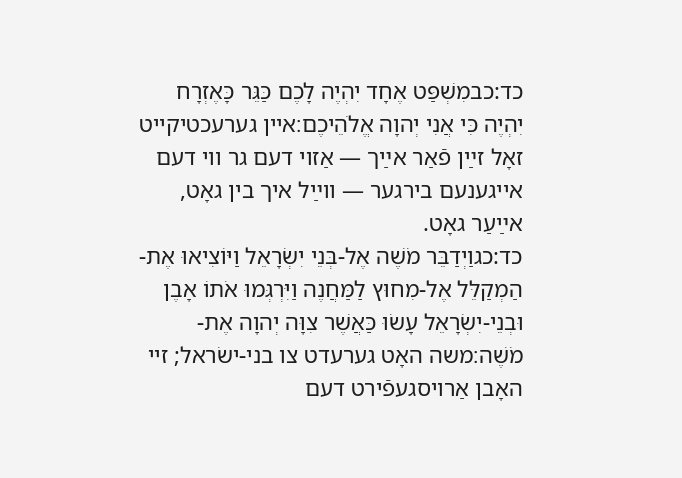כד:כבמִשְׁפַּט אֶחָד יִהְיֶה לָכֶם כַּגֵּר כָּאֶזְרָח יִהְיֶה כִּי אֲנִי יְהוָה אֱלֹהֵיכֶם׃איין גערעכטיקייט זאָל זײַן פֿאַר אײַך — אַזוי דעם גר ווי דעם אייגענעם בירגער — ווײַל איך בין גאָט, אײַעַר גאָט.
כד:כגוַיְדַבֵּר מֹשֶׁה אֶל-בְּנֵי יִשְׂרָאֵל וַיּוֹצִיאוּ אֶת-הַמְקַלֵּל אֶל-מִחוּץ לַמַּחֲנֶה וַיִּרְגְּמוּ אֹתוֹ אָבֶן וּבְנֵי-יִשְׂרָאֵל עָשׂוּ כַּאֲשֶׁר צִוָּה יְהוָה אֶת-מֹשֶׁה׃משה האָט גערעדט צו בני-ישׂראל; זיי האָבן אַרויסגעפֿירט דעם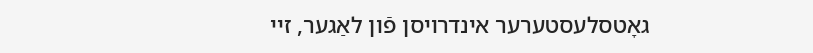גאָטסלעסטערער אינדרויסן פֿון לאַגער, זיי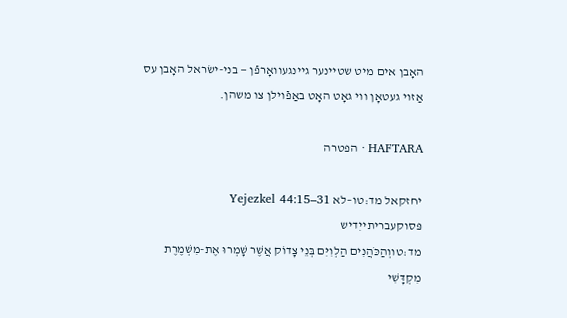האָבן אים מיט שטיינער גיינגעוואָרפֿן — בני-ישׂראל האָבן עס אַזוי געטאָן ווי גאָט האָט באַפֿוילן צו משהן.

HAFTARA · הפטרה

יחזקאל מד:טו–לא Yejezkel 44:15–31
פּסוקעבריתייִדיש
מד:טווְהַכֹּהֲנִים הַלְוִיִּם בְּנֵי צָדוֹק אֲשֶׁר שָׁמְרוּ אֶת-מִשְׁמֶרֶת מִקְדָּשִׁי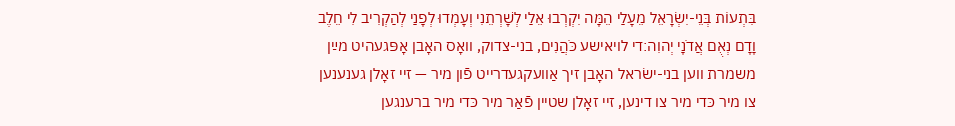בִּתְעוֹת בְּנֵי-יִשְׂרָאֵל מֵעָלַי הֵמָּה יִקְרְבוּ אֵלַי לְשָׁרְתֵנִי וְעָמְדוּ לְפָנַי לְהַקְרִיב לִי חֵלֶב וָדָם נְאֻם אֲדֹנָי יְהוִה׃די לויאישע כֹּהֲנִים, בני-צדוק, וואָס האָבן אָפּגעהיט מײַן משמרת ווען בני-ישׂראל האָבן זיך אַוועקגעדרייט פֿון מיר — זיי זאָלן גענענען צו מיר כּדי מיר צו דינען, זיי זאָלן שטיין פֿאַר מיר כּדי מיר ברענגען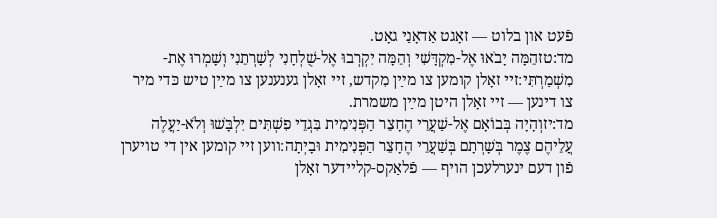פֿעט און בלוט — זאָגט אַדאָנַי גאָט.
מד:טזהֵמָּה יָבֹאוּ אֶל-מִקְדָּשִׁי וְהֵמָּה יִקְרְבוּ אֶל-שֻׁלְחָנִי לְשָׁרְתֵנִי וְשָׁמְרוּ אֶת-מִשְׁמַרְתִּי׃זיי זאָלן קומען צו מײַן מִקדש, זיי זאָלן גענענען צו מײַן טיש כּדי מיר צו דינען — זיי זאָלן היטן מײַן משמרת.
מד:יזוְהָיָה בְּבוֹאָם אֶל-שַׁעֲרֵי הֶחָצֵר הַפְּנִימִית בִּגְדֵי פִשְׁתִּים יִלְבָּשׁוּ וְלֹא-יַעֲלֶה עֲלֵיהֶם צֶמֶר בְּשָׁרְתָם בְּשַׁעֲרֵי הֶחָצֵר הַפְּנִימִית וּבָיְתָה׃ווען זיי קומען אין די טויערן פֿון דעם ינערלעכן הויף — פֿלאַקס-קליידער זאָלן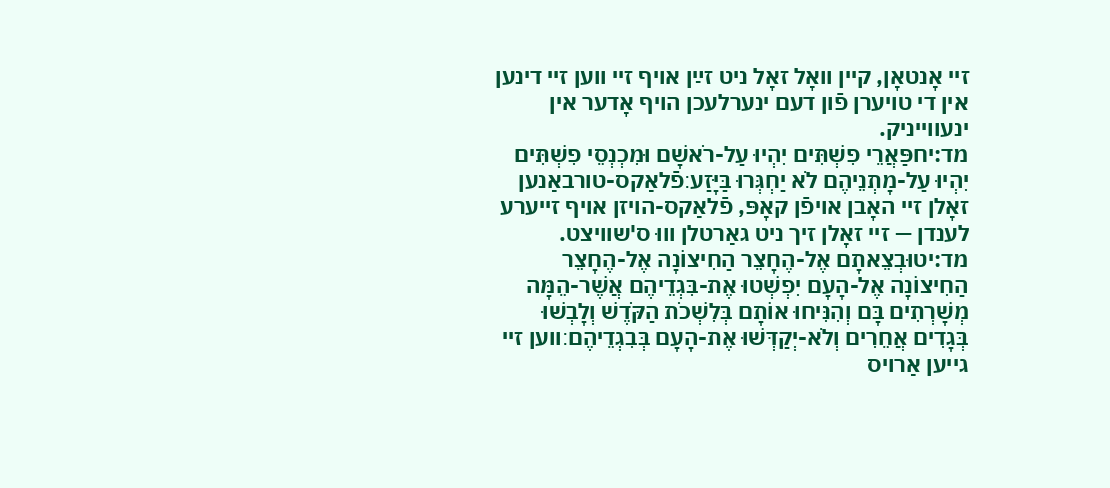זיי אָנטאָן, קיין וואָל זאָל ניט זײַן אויף זיי ווען זיי דינען אין די טויערן פֿון דעם ינערלעכן הויף אָדער אין ינעווייניק.
מד:יחפַּאֲרֵי פִשְׁתִּים יִהְיוּ עַל-רֹאשָׁם וּמִכְנְסֵי פִשְׁתִּים יִהְיוּ עַל-מָתְנֵיהֶם לֹא יַחְגְּרוּ בַּיָּזַע׃פֿלאַקס-טורבאַנען זאָלן זיי האָבן אויפֿן קאָפּ, פֿלאַקס-הויזן אויף זייערע לענדן — זיי זאָלן זיך ניט גאַרטלן וווּ ס'שוויצט.
מד:יטוּבְצֵאתָם אֶל-הֶחָצֵר הַחִיצוֹנָה אֶל-הֶחָצֵר הַחִיצוֹנָה אֶל-הָעָם יִפְשְׁטוּ אֶת-בִּגְדֵיהֶם אֲשֶׁר-הֵמָּה מְשָׁרְתִים בָּם וְהִנִּיחוּ אוֹתָם בְּלִשְׁכֹת הַקֹּדֶשׁ וְלָבְשׁוּ בְּגָדִים אֲחֵרִים וְלֹא-יְקַדְּשׁוּ אֶת-הָעָם בְּבִגְדֵיהֶם׃ווען זיי גייען אַרויס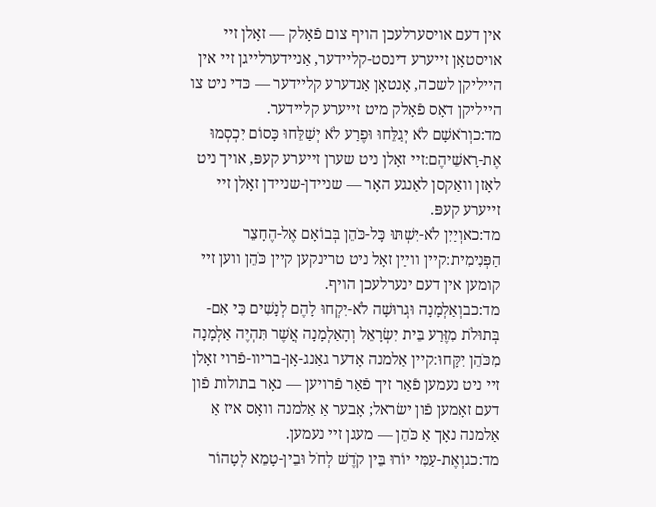אין דעם אויסערלעכן הויף צום פֿאָלק — זאָלן זיי אויסטאָן זייערע דינסט-קליידער, אַניידערלייגן זיי אין הייליקן לשכה, אָנטאָן אַנדערע קליידער — כּדי ניט צו הייליקן דאָס פֿאָלק מיט זייערע קליידער.
מד:כוְרֹאשָׁם לֹא יְגַלֵּחוּ וּפֶרַע לֹא יְשַׁלֵּחוּ כָּסוֹם יִכְסְמוּ אֶת-רָאשֵׁיהֶם׃זיי זאָלן ניט שערן זייערע קעפּ, אויך ניט לאָזן וואַקסן לאַנגע האָר — שניידן-שניידן זאָלן זיי זייערע קעפּ.
מד:כאוְיַיִן לֹא-יִשְׁתּוּ כָּל-כֹּהֵן בְּבוֹאָם אֶל-הֶחָצֵר הַפְּנִימִית׃קיין ווײַן זאָל ניט טרינקען קיין כֹּהֵן ווען זיי קומען אין דעם ינערלעכן הויף.
מד:כבוְאַלְמָנָה וּגְרוּשָׁה לֹא-יִקְחוּ לָהֶם לְנָשִׁים כִּי אִם-בְּתוּלֹת מִזֶּרַע בֵּית יִשְׂרָאֵל וְהָאַלְמָנָה אֲשֶׁר תִּהְיֶה אַלְמָנָה מִכֹּהֵן יִקָּחוּ׃קיין אַלמנה אָדער גאַנג-אָן-בריוו-פֿרוי זאָלן זיי ניט נעמען פֿאַר זיך פֿאַר פֿרויען — נאָר בתולות פֿון דעם זאָמען פֿון ישׂראל; אָבער אַ אַלמנה וואָס איז אַ אַלמנה נאָך אַ כֹּהֵן — מעגן זיי נעמען.
מד:כגוְאֶת-עַמִּי יוֹרוּ בֵּין קֹדֶשׁ לְחֹל וּבֵין-טָמֵא לְטָהוֹר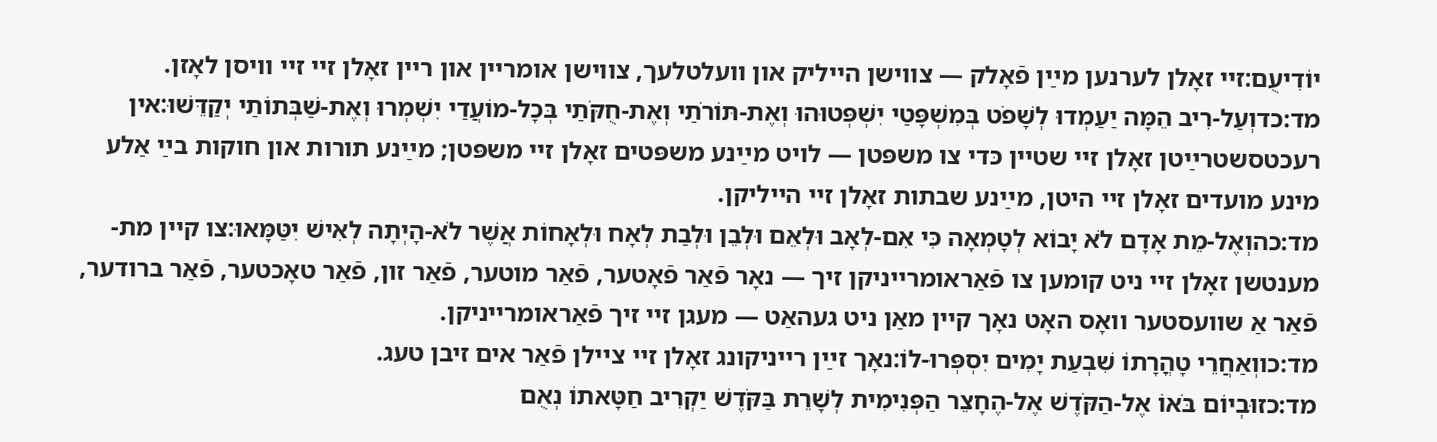יוֹדִיעֻם׃זיי זאָלן לערנען מײַן פֿאָלק — צווישן הייליק און וועלטלעך, צווישן אומריין און ריין זאָלן זיי זיי וויסן לאָזן.
מד:כדוְעַל-רִיב הֵמָּה יַעַמְדוּ לְשָׁפֹט בְּמִשְׁפָּטַי יִשְׁפְּטוּהוּ וְאֶת-תּוֹרֹתַי וְאֶת-חֻקֹּתַי בְּכָל-מוֹעֲדַי יִשְׁמְרוּ וְאֶת-שַׁבְּתוֹתַי יְקַדֵּשׁוּ׃אין רעכטסשטרײַטן זאָלן זיי שטיין כּדי צו משפּטן — לויט מײַנע משפּטים זאָלן זיי משפּטן; מײַנע תורות און חוקות בײַ אַלע מינע מועדים זאָלן זיי היטן, מײַנע שבתות זאָלן זיי הייליקן.
מד:כהוְאֶל-מֵת אָדָם לֹא יָבוֹא לְטָמְאָה כִּי אִם-לְאָב וּלְאֵם וּלְבֵן וּלְבַת לְאָח וּלְאָחוֹת אֲשֶׁר לֹא-הָיְתָה לְאִישׁ יִטַּמָּאוּ׃צו קיין מת-מענטשן זאָלן זיי ניט קומען צו פֿאַראומרייניקן זיך — נאָר פֿאַר פֿאָטער, פֿאַר מוטער, פֿאַר זון, פֿאַר טאָכטער, פֿאַר ברודער, פֿאַר אַ שוועסטער וואָס האָט נאָך קיין מאַן ניט געהאַט — מעגן זיי זיך פֿאַראומרייניקן.
מד:כווְאַחֲרֵי טָהֳרָתוֹ שִׁבְעַת יָמִים יִסְפְּרוּ-לוֹ׃נאָך זײַן רייניקונג זאָלן זיי צײלן פֿאַר אים זיבן טעג.
מד:כזוּבְיוֹם בֹּאוֹ אֶל-הַקֹּדֶשׁ אֶל-הֶחָצֵר הַפְּנִימִית לְשָׁרֵת בַּקֹּדֶשׁ יַקְרִיב חַטָּאתוֹ נְאֻם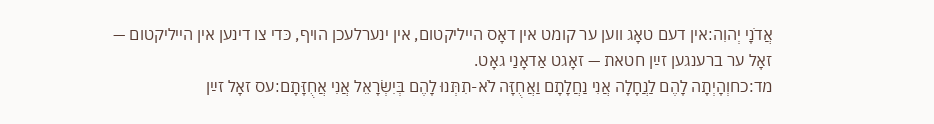אֲדֹנָי יְהוִה׃אין דעם טאָג ווען ער קומט אין דאָס הייליקטום, אין ינערלעכן הויף, כּדי צו דינען אין הייליקטום — זאָל ער ברענגען זײַן חטאת — זאָגט אַדאָנַי גאָט.
מד:כחוְהָיְתָה לָהֶם לַנֲחָלָה אֲנִי נַחֲלָתָם וַאֲחֻזָּה לֹא-תִתְּנוּ לָהֶם בְּיִשְׂרָאֵל אֲנִי אֲחֻזָּתָם׃עס זאָל זײַן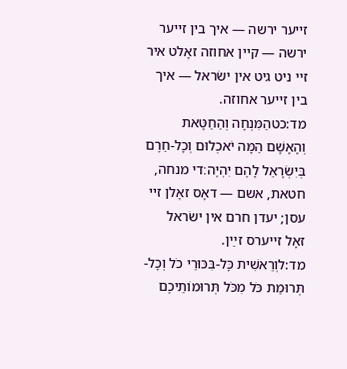זייער ירשה — איך בין זייער ירשה — קיין אחוזה זאָלט איר זיי ניט גיט אין ישׂראל — איך בין זייער אחוזה.
מד:כטהַמִּנְחָה וְהַחַטָּאת וְהָאָשָׁם הֵמָּה יֹאכְלוּם וְכָל-חֵרֶם בְּיִשְׂרָאֵל לָהֶם יִהְיֶה׃די מנחה, חטאת, אשם — דאָס זאָלן זיי עסן; יעדן חרם אין ישׂראל זאָל זייערס זײַן.
מד:לוְרֵאשִׁית כָּל-בִּכּוּרֵי כֹל וְכָל-תְּרוּמַת כֹּל מִכֹּל תְּרוּמוֹתֵיכֶם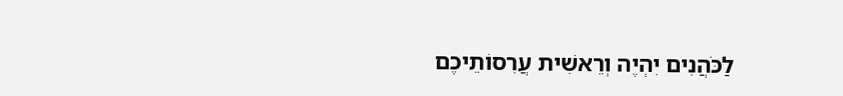לַכֹּהֲנִים יִהְיֶה וְרֵאשִׁית עֲרִסוֹתֵיכֶם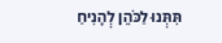תִּתְּנוּ לַכֹּהֵן לְהָנִיחַ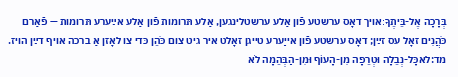בְּרָכָה אֶל-בֵּיתֶךָ׃אויך דאָס ערשטע פֿון אַלע ערשטלינגען, אַלע תּרומות פֿון אַלע אײַערע תּרומות — פֿאַרם כֹּהֲנִים זאָל עס זײַן; דאָס ערשטע פֿון אייַערע טייגן זאָלט איר גיט צום כֹּהֵן כּדי צו לאָזן אַ ברכה אויף דײַן הויז.
מד:לאכָּל-נְבֵלָה וּטְרֵפָה מִן-הָעוֹף וּמִן-הַבְּהֵמָה לֹא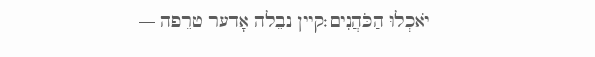יֹאכְלוּ הַכֹּהֲנִים׃קיין נבֵלה אָדער טרֵפה —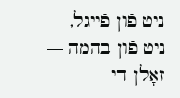ניט פֿון פֿייגל, ניט פֿון בהמה — זאָלן די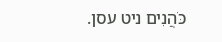כֹּהֲנִים ניט עסן.